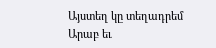Այստեղ կը տեղադրեմ Արաբ եւ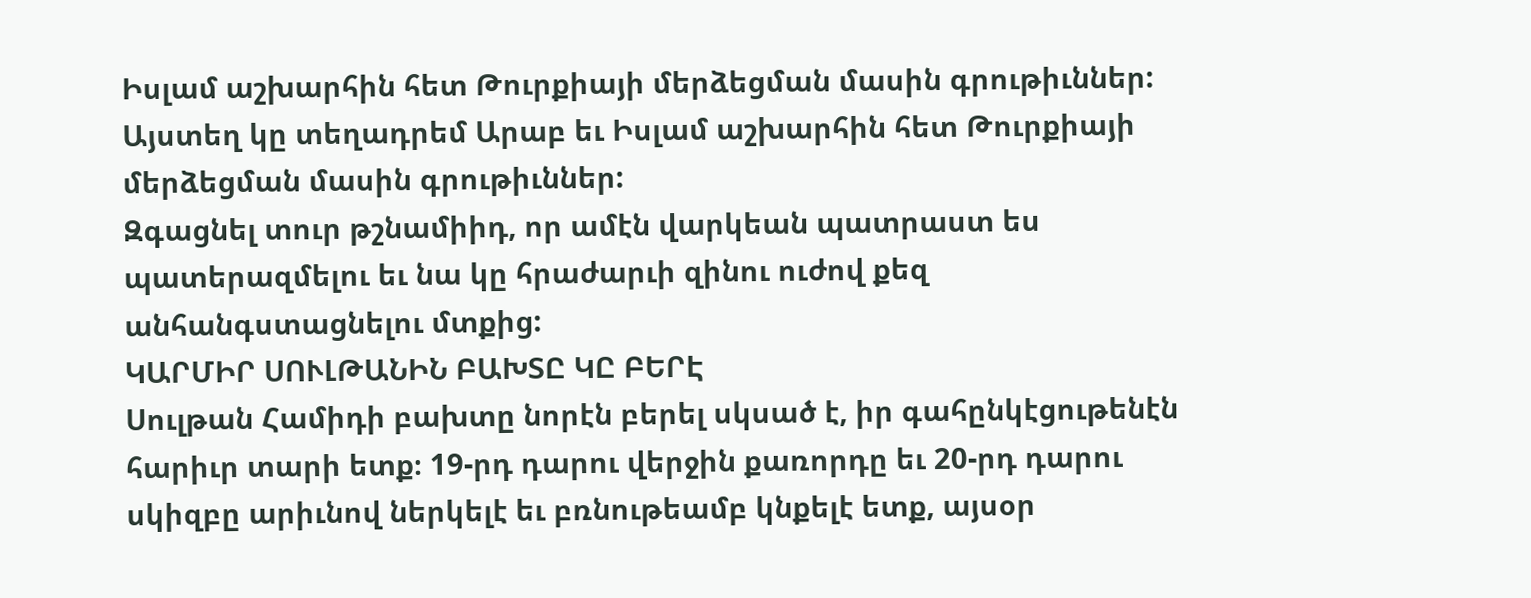Իսլամ աշխարհին հետ Թուրքիայի մերձեցման մասին գրութիւններ:
Այստեղ կը տեղադրեմ Արաբ եւ Իսլամ աշխարհին հետ Թուրքիայի մերձեցման մասին գրութիւններ:
Զգացնել տուր թշնամիիդ, որ ամէն վարկեան պատրաստ ես պատերազմելու եւ նա կը հրաժարւի զինու ուժով քեզ անհանգստացնելու մտքից:
ԿԱՐՄԻՐ ՍՈՒԼԹԱՆԻՆ ԲԱԽՏԸ ԿԸ ԲԵՐԷ
Սուլթան Համիդի բախտը նորէն բերել սկսած է, իր գահընկէցութենէն հարիւր տարի ետք։ 19-րդ դարու վերջին քառորդը եւ 20-րդ դարու սկիզբը արիւնով ներկելէ եւ բռնութեամբ կնքելէ ետք, այսօր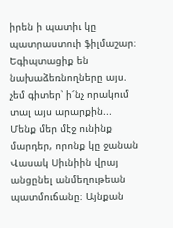իրեն ի պատիւ կը պատրաստուի ֆիլմաշար։ Եգիպտացիք են նախաձեռնողները այս. չեմ գիտեր՝ ի՜նչ որակում տալ այս արարքին...
Մենք մեր մէջ ունինք մարդեր, որոնք կը ջանան Վասակ Սիւնիին վրայ անցընել անմեղութեան պատմուճանը։ Այնքան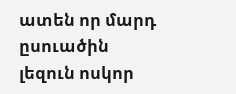ատեն որ մարդ ըսուածին լեզուն ոսկոր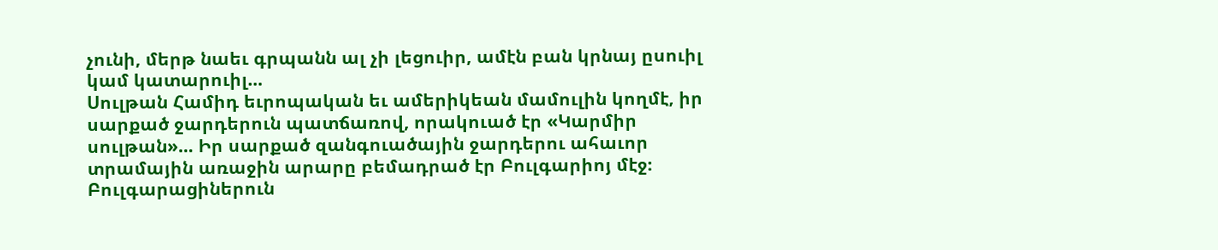չունի, մերթ նաեւ գրպանն ալ չի լեցուիր, ամէն բան կրնայ ըսուիլ կամ կատարուիլ...
Սուլթան Համիդ եւրոպական եւ ամերիկեան մամուլին կողմէ, իր սարքած ջարդերուն պատճառով, որակուած էր «Կարմիր սուլթան»... Իր սարքած զանգուածային ջարդերու ահաւոր տրամային առաջին արարը բեմադրած էր Բուլգարիոյ մէջ։ Բուլգարացիներուն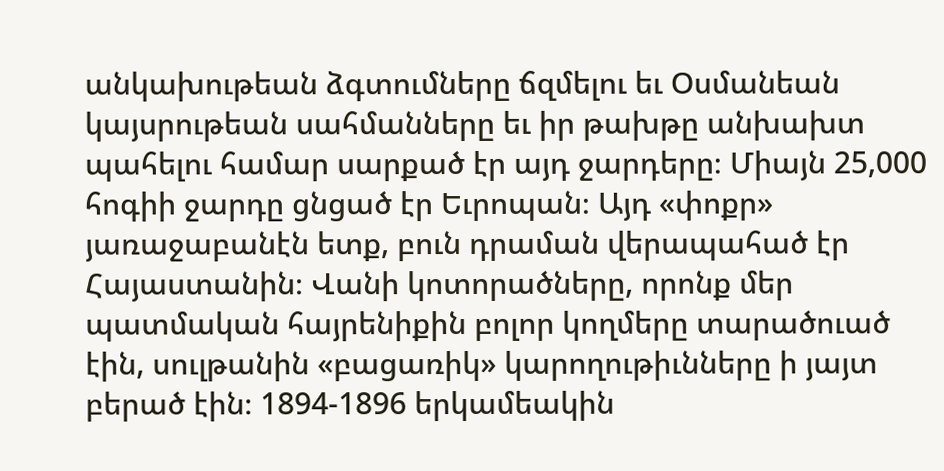անկախութեան ձգտումները ճզմելու եւ Օսմանեան կայսրութեան սահմանները եւ իր թախթը անխախտ պահելու համար սարքած էր այդ ջարդերը։ Միայն 25,000 հոգիի ջարդը ցնցած էր Եւրոպան։ Այդ «փոքր» յառաջաբանէն ետք, բուն դրաման վերապահած էր Հայաստանին։ Վանի կոտորածները, որոնք մեր պատմական հայրենիքին բոլոր կողմերը տարածուած էին, սուլթանին «բացառիկ» կարողութիւնները ի յայտ բերած էին։ 1894-1896 երկամեակին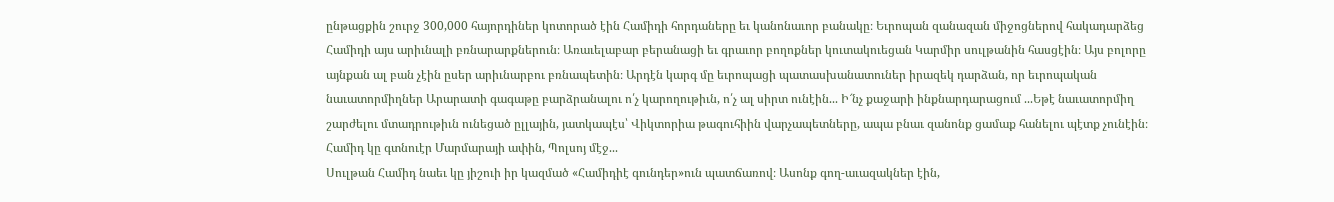ընթացքին շուրջ 300,000 հայորդիներ կոտորած էին Համիդի հորդաները եւ կանոնաւոր բանակը։ Եւրոպան զանազան միջոցներով հակադարձեց Համիդի այս արիւնալի բռնարարքներուն։ Առաւելաբար բերանացի եւ գրաւոր բողոքներ կուտակուեցան Կարմիր սուլթանին հասցէին։ Այս բոլորը այնքան ալ բան չէին ըսեր արիւնարբու բռնապետին։ Արդէն կարգ մը եւրոպացի պատասխանատուներ իրազեկ դարձան, որ եւրոպական նաւատորմիղներ Արարատի գագաթը բարձրանալու ո՛չ կարողութիւն, ո՛չ ալ սիրտ ունէին... Ի՜նչ քաջարի ինքնարդարացում ...Եթէ նաւատորմիղ շարժելու մտադրութիւն ունեցած ըլլային, յատկապէս՝ Վիկտորիա թագուհիին վարչապետները, ապա բնաւ զանոնք ցամաք հանելու պէտք չունէին։ Համիդ կը գտնուէր Մարմարայի ափին, Պոլսոյ մէջ...
Սուլթան Համիդ նաեւ կը յիշուի իր կազմած «Համիդիէ գունդեր»ուն պատճառով։ Ասոնք գող-աւազակներ էին,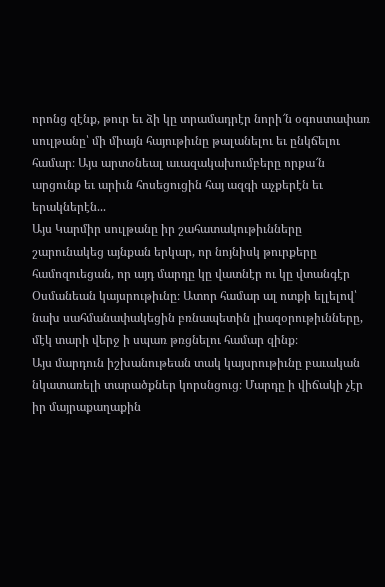որոնց զէնք, թուր եւ ձի կը տրամադրէր նորի՜ն օգոստափառ սուլթանը՝ մի միայն հայութիւնը թալանելու եւ ընկճելու համար։ Այս արտօնեալ աւազակախումբերը որքա՜ն արցունք եւ արիւն հոսեցուցին հայ ազգի աչքերէն եւ երակներէն...
Այս Կարմիր սուլթանը իր շահատակութիւնները շարունակեց այնքան երկար, որ նոյնիսկ թուրքերը համոզուեցան, որ այդ մարդը կը վատնէր ու կը վտանգէր Օսմանեան կայսրութիւնը։ Ատոր համար ալ ոտքի ելլելով՝ նախ սահմանափակեցին բռնապետին լիազօրութիւնները, մէկ տարի վերջ ի սպառ թռցնելու համար զինք։
Այս մարդուն իշխանութեան տակ կայսրութիւնը բաւական նկատառելի տարածքներ կորսնցուց։ Մարդը ի վիճակի չէր իր մայրաքաղաքին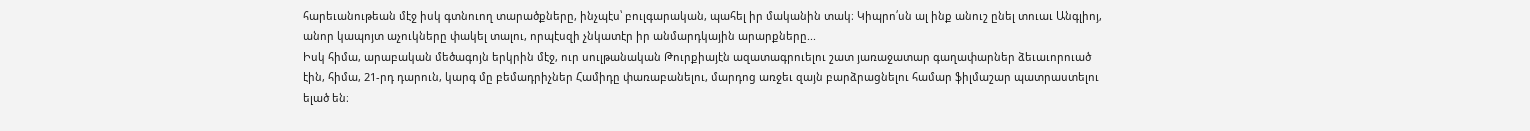հարեւանութեան մէջ իսկ գտնուող տարածքները, ինչպէս՝ բուլգարական, պահել իր մականին տակ։ Կիպրո՛սն ալ ինք անուշ ընել տուաւ Անգլիոյ, անոր կապոյտ աչուկները փակել տալու, որպէսզի չնկատէր իր անմարդկային արարքները...
Իսկ հիմա, արաբական մեծագոյն երկրին մէջ, ուր սուլթանական Թուրքիայէն ազատագրուելու շատ յառաջատար գաղափարներ ձեւաւորուած էին, հիմա, 21-րդ դարուն, կարգ մը բեմադրիչներ Համիդը փառաբանելու, մարդոց առջեւ զայն բարձրացնելու համար ֆիլմաշար պատրաստելու ելած են։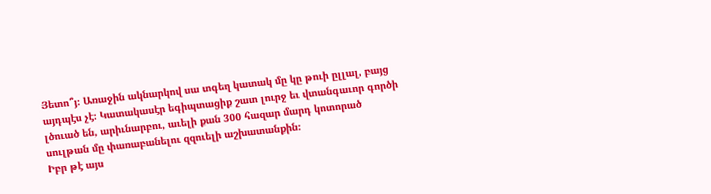Յետո՞յ։ Առաջին ակնարկով սա տգեղ կատակ մը կը թուի ըլլալ, բայց այդպէս չէ։ Կատակասէր եգիպտացիք շատ լուրջ եւ վտանգաւոր գործի լծուած են, արիւնարբու, աւելի քան 300 հազար մարդ կոտորած սուլթան մը փառաբանելու զզուելի աշխատանքին։
Իբր թէ այս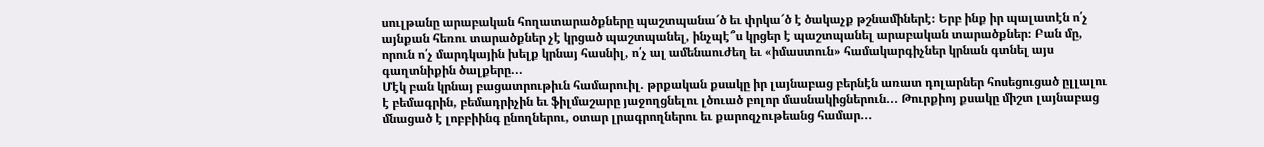սուլթանը արաբական հողատարածքները պաշտպանա՜ծ եւ փրկա՜ծ է ծակաչք թշնամիներէ։ Երբ ինք իր պալատէն ո՛չ այնքան հեռու տարածքներ չէ կրցած պաշտպանել, ինչպէ՞ս կրցեր է պաշտպանել արաբական տարածքներ։ Բան մը, որուն ո՛չ մարդկային խելք կրնայ հասնիլ, ո՛չ ալ ամենաուժեղ եւ «իմաստուն» համակարգիչներ կրնան գտնել այս գաղտնիքին ծալքերը...
Մէկ բան կրնայ բացատրութիւն համարուիլ. թրքական քսակը իր լայնաբաց բերնէն առատ դոլարներ հոսեցուցած ըլլալու է բեմագրին, բեմադրիչին եւ ֆիլմաշարը յաջողցնելու լծուած բոլոր մասնակիցներուն... Թուրքիոյ քսակը միշտ լայնաբաց մնացած է լոբբիինգ ընողներու, օտար լրագրողներու եւ քարոզչութեանց համար...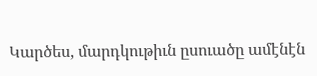Կարծես, մարդկութիւն ըսուածը ամէնէն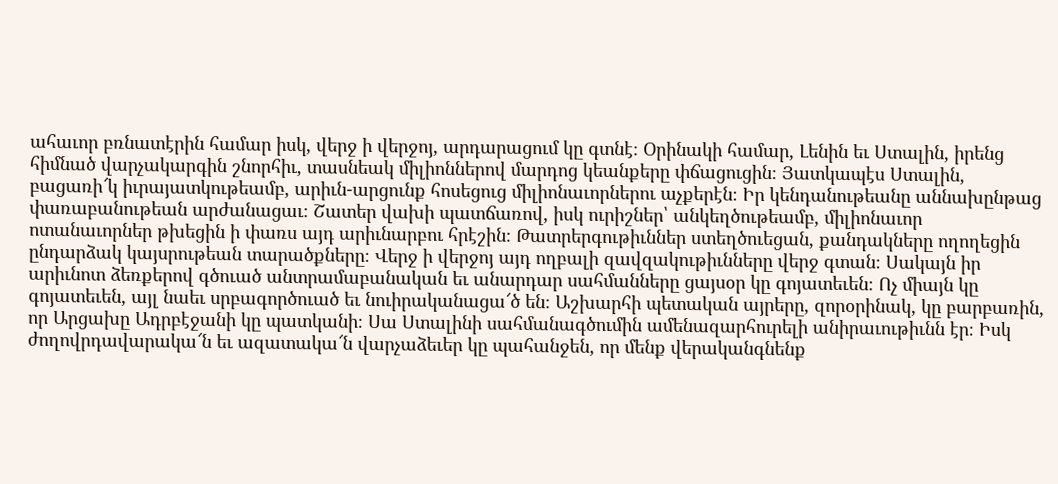ահաւոր բռնատէրին համար իսկ, վերջ ի վերջոյ, արդարացում կը գտնէ։ Օրինակի համար, Լենին եւ Ստալին, իրենց հիմնած վարչակարգին շնորհիւ, տասնեակ միլիոններով մարդոց կեանքերը փճացուցին։ Յատկապէս Ստալին, բացառի՜կ իւրայատկութեամբ, արիւն-արցունք հոսեցուց միլիոնաւորներու աչքերէն։ Իր կենդանութեանը աննախընթաց փառաբանութեան արժանացաւ։ Շատեր վախի պատճառով, իսկ ուրիշներ՝ անկեղծութեամբ, միլիոնաւոր ոտանաւորներ թխեցին ի փառս այդ արիւնարբու հրէշին։ Թատրերգութիւններ ստեղծուեցան, քանդակները ողողեցին ընդարձակ կայսրութեան տարածքները։ Վերջ ի վերջոյ այդ ողբալի զավզակութիւնները վերջ գտան։ Սակայն իր արիւնոտ ձեռքերով գծուած անտրամաբանական եւ անարդար սահմանները ցայսօր կը գոյատեւեն։ Ոչ միայն կը գոյատեւեն, այլ նաեւ սրբագործուած եւ նուիրականացա՜ծ են։ Աշխարհի պետական այրերը, զորօրինակ, կը բարբառին, որ Արցախը Ադրբէջանի կը պատկանի։ Սա Ստալինի սահմանագծումին ամենազարհուրելի անիրաւութիւնն էր։ Իսկ ժողովրդավարակա՜ն եւ ազատակա՜ն վարչաձեւեր կը պահանջեն, որ մենք վերականգնենք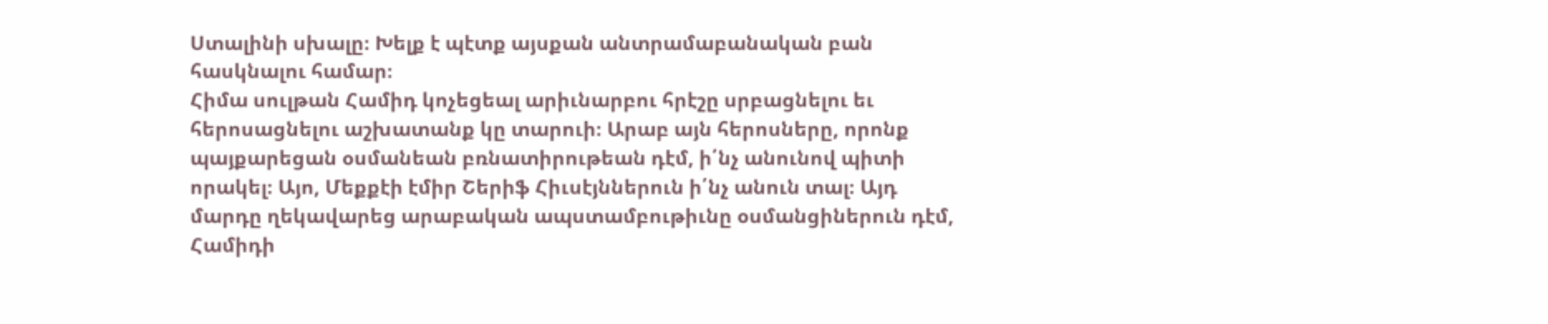Ստալինի սխալը։ Խելք է պէտք այսքան անտրամաբանական բան հասկնալու համար։
Հիմա սուլթան Համիդ կոչեցեալ արիւնարբու հրէշը սրբացնելու եւ հերոսացնելու աշխատանք կը տարուի։ Արաբ այն հերոսները, որոնք պայքարեցան օսմանեան բռնատիրութեան դէմ, ի՛նչ անունով պիտի որակել։ Այո, Մեքքէի էմիր Շերիֆ Հիւսէյններուն ի՛նչ անուն տալ։ Այդ մարդը ղեկավարեց արաբական ապստամբութիւնը օսմանցիներուն դէմ, Համիդի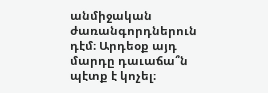անմիջական ժառանգորդներուն դէմ։ Արդեօք այդ մարդը դաւաճա՞ն պէտք է կոչել։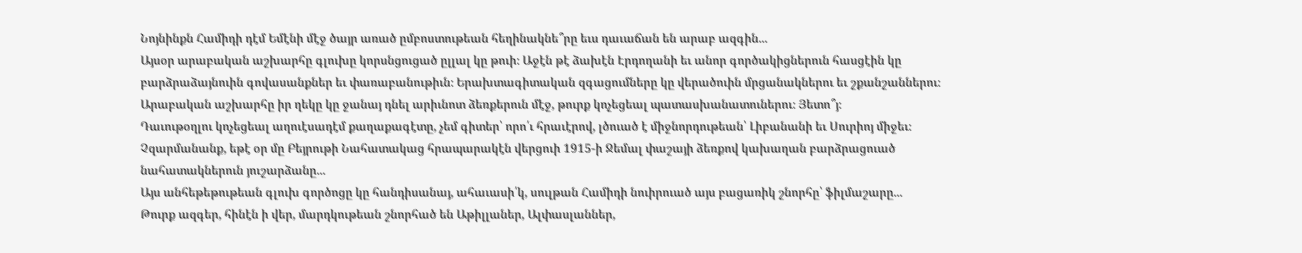Նոյնինքն Համիդի դէմ Եմէնի մէջ ծայր առած ըմբոստութեան հեղինակնե՞րը եւս դաւաճան են արաբ ազգին...
Այսօր արաբական աշխարհը գլուխը կորսնցուցած ըլլալ կը թուի։ Աջէն թէ ձախէն Էրդողանի եւ անոր գործակիցներուն հասցէին կը բարձրաձայնուին գովասանքներ եւ փառաբանութիւն։ Երախտագիտական զգացումները կը վերածուին մրցանակներու եւ շքանշաններու։ Արաբական աշխարհը իր ղեկը կը ջանայ դնել արիւնոտ ձեռքերուն մէջ, թուրք կոչեցեալ պատասխանատուներու։ Յետո՞յ։
Դաւութօղլու կոչեցեալ աղուէսադէմ քաղաքագէտը, չեմ գիտեր՝ որո՛ւ հրաւէրով, լծուած է միջնորդութեան՝ Լիբանանի եւ Սուրիոյ միջեւ։ Չզարմանանք, եթէ օր մը Բեյրութի Նահատակաց հրապարակէն վերցուի 1915-ի Ջեմալ փաշայի ձեռքով կախաղան բարձրացուած նահատակներուն յուշարձանը...
Այս անհեթեթութեան գլուխ գործոցը կը հանդիսանայ, ահաւասի՛կ, սուլթան Համիդի նուիրուած այս բացառիկ շնորհը՝ ֆիլմաշարը...
Թուրք ազգեր, հինէն ի վեր, մարդկութեան շնորհած են Աթիլլաներ, Ալփասլաններ,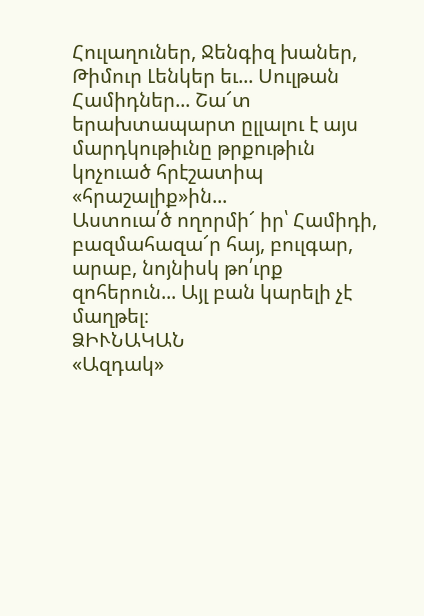Հուլաղուներ, Ջենգիզ խաներ, Թիմուր Լենկեր եւ... Սուլթան Համիդներ... Շա՜տ երախտապարտ ըլլալու է այս մարդկութիւնը թրքութիւն կոչուած հրէշատիպ «հրաշալիք»ին...
Աստուա՛ծ ողորմի՜ իր՝ Համիդի, բազմահազա՜ր հայ, բուլգար, արաբ, նոյնիսկ թո՛ւրք զոհերուն... Այլ բան կարելի չէ մաղթել։
ՁԻՒՆԱԿԱՆ
«Ազդակ»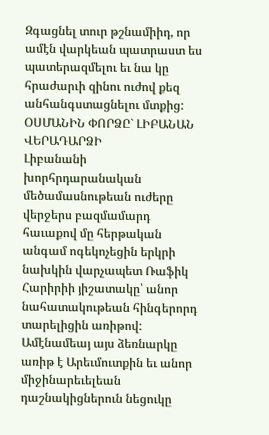Զգացնել տուր թշնամիիդ, որ ամէն վարկեան պատրաստ ես պատերազմելու եւ նա կը հրաժարւի զինու ուժով քեզ անհանգստացնելու մտքից:
ՕՍՄԱՆԻՆ ՓՈՐՁԸ` ԼԻԲԱՆԱՆ ՎԵՐԱԴԱՐՁԻ
Լիբանանի խորհրդարանական մեծամասնութեան ուժերը վերջերս բազմամարդ հաւաքով մը հերթական անգամ ոգեկոչեցին երկրի նախկին վարչապետ Ռաֆիկ Հարիրիի յիշատակը՝ անոր նահատակութեան հինգերորդ տարելիցին առիթով: Ամէնամեայ այս ձեռնարկը առիթ է Արեւմուտքին եւ անոր միջինարեւելեան դաշնակիցներուն նեցուկը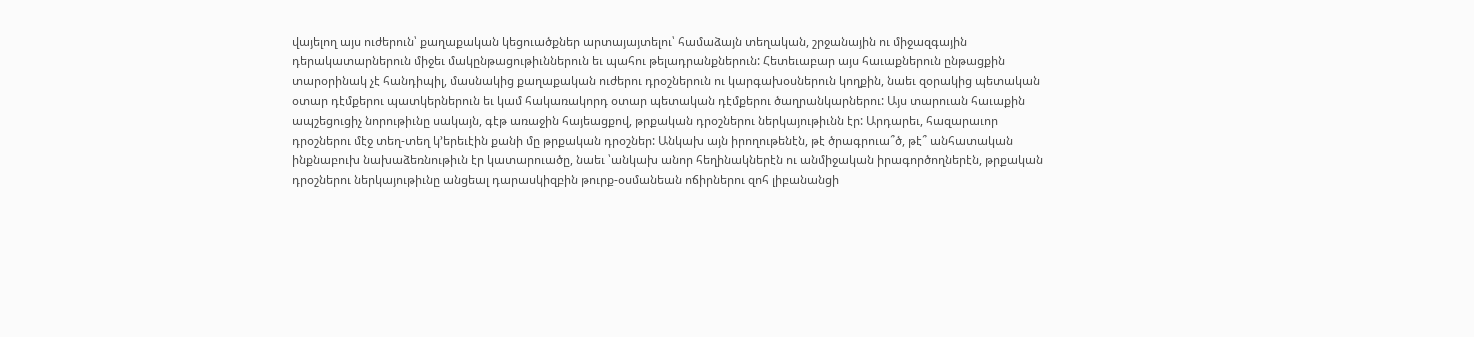վայելող այս ուժերուն՝ քաղաքական կեցուածքներ արտայայտելու՝ համաձայն տեղական, շրջանային ու միջազգային դերակատարներուն միջեւ մակընթացութիւններուն եւ պահու թելադրանքներուն: Հետեւաբար այս հաւաքներուն ընթացքին տարօրինակ չէ հանդիպիլ, մասնակից քաղաքական ուժերու դրօշներուն ու կարգախօսներուն կողքին, նաեւ զօրակից պետական օտար դէմքերու պատկերներուն եւ կամ հակառակորդ օտար պետական դէմքերու ծաղրանկարներու: Այս տարուան հաւաքին ապշեցուցիչ նորութիւնը սակայն, գէթ առաջին հայեացքով, թրքական դրօշներու ներկայութիւնն էր: Արդարեւ, հազարաւոր դրօշներու մէջ տեղ-տեղ կ՚երեւէին քանի մը թրքական դրօշներ: Անկախ այն իրողութենէն, թէ ծրագրուա՞ծ, թէ՞ անհատական ինքնաբուխ նախաձեռնութիւն էր կատարուածը, նաեւ ՝անկախ անոր հեղինակներէն ու անմիջական իրագործողներէն, թրքական դրօշներու ներկայութիւնը անցեալ դարասկիզբին թուրք-օսմանեան ոճիրներու զոհ լիբանանցի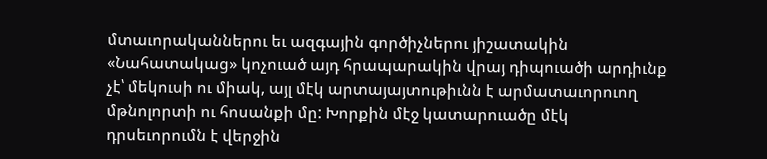մտաւորականներու եւ ազգային գործիչներու յիշատակին «Նահատակաց» կոչուած այդ հրապարակին վրայ դիպուածի արդիւնք չէ՝ մեկուսի ու միակ, այլ մէկ արտայայտութիւնն է արմատաւորուող մթնոլորտի ու հոսանքի մը: Խորքին մէջ կատարուածը մէկ դրսեւորումն է վերջին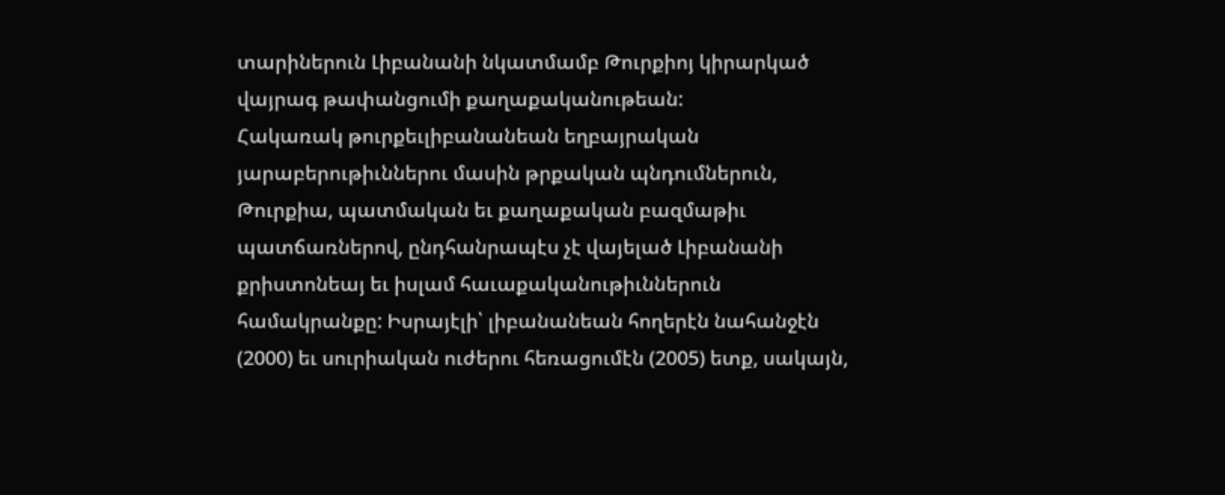տարիներուն Լիբանանի նկատմամբ Թուրքիոյ կիրարկած վայրագ թափանցումի քաղաքականութեան:
Հակառակ թուրքեւլիբանանեան եղբայրական յարաբերութիւններու մասին թրքական պնդումներուն, Թուրքիա, պատմական եւ քաղաքական բազմաթիւ պատճառներով, ընդհանրապէս չէ վայելած Լիբանանի քրիստոնեայ եւ իսլամ հաւաքականութիւններուն համակրանքը: Իսրայէլի՝ լիբանանեան հողերէն նահանջէն (2000) եւ սուրիական ուժերու հեռացումէն (2005) ետք, սակայն,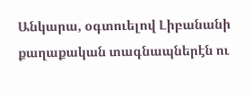Անկարա, օգտուելով Լիբանանի քաղաքական տագնապներէն ու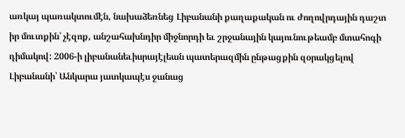առկայ պառակտումէն, նախաձեռնեց Լիբանանի քաղաքական ու ժողովրդային դաշտ իր մուտքին՝ չէզոք, անշահախնդիր միջնորդի եւ շրջանային կայունութեամբ մտահոգի դիմակով: 2006-ի լիբանանեւիսրայէլեան պատերազմին ընթացքին զօրակցելով Լիբանանի՝ Անկարա յատկապէս ջանաց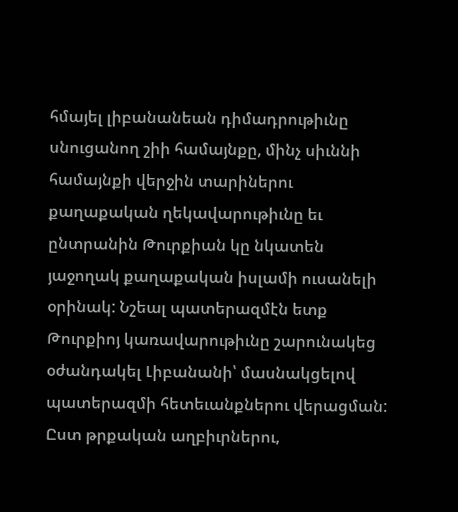հմայել լիբանանեան դիմադրութիւնը սնուցանող շիի համայնքը, մինչ սիւննի համայնքի վերջին տարիներու քաղաքական ղեկավարութիւնը եւ ընտրանին Թուրքիան կը նկատեն յաջողակ քաղաքական իսլամի ուսանելի օրինակ: Նշեալ պատերազմէն ետք Թուրքիոյ կառավարութիւնը շարունակեց օժանդակել Լիբանանի՝ մասնակցելով պատերազմի հետեւանքներու վերացման: Ըստ թրքական աղբիւրներու,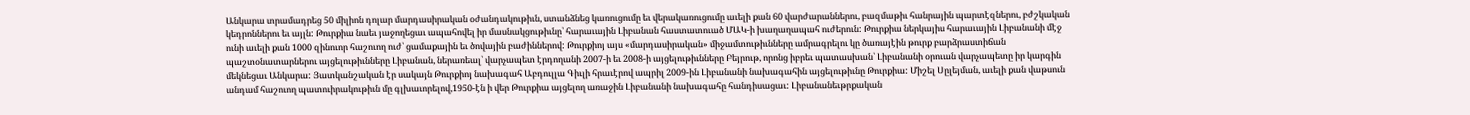Անկարա տրամադրեց 50 միլիոն դոլար մարդասիրական օժանդակութիւն, ստանձնեց կառուցումը եւ վերակառուցումը աւելի քան 60 վարժարաններու, բազմաթիւ հանրային պարտէզներու, բժշկական կեդրոններու եւ այլն: Թուրքիա նաեւ յաջողեցաւ ապահովել իր մասնակցութիւնը՝ հարաւային Լիբանան հաստատուած ՄԱԿ-ի խաղաղապահ ուժերուն: Թուրքիա ներկայիս հարաւային Լիբանանի մէջ ունի աւելի քան 1000 զինուոր հաշուող ուժ՝ ցամաքային եւ ծովային բաժիններով: Թուրքիոյ այս «մարդասիրական» միջամտութիւնները ամրագրելու կը ծառայէին թուրք բարձրաստիճան պաշտօնատարներու այցելութիւնները Լիբանան, ներառեալ՝ վարչապետ էրդողանի 2007-ի եւ 2008-ի այցելութիւնները Բեյրութ, որոնց իբրեւ պատասխան՝ Լիբանանի օրուան վարչապետը իր կարգին մեկնեցաւ Անկարա: Յատկանշական էր սակայն Թուրքիոյ նախագահ Աբդուլլա Գիւլի հրաւէրով ապրիլ 2009-ին Լիբանանի նախագահին այցելութիւնը Թուրքիա: Միշել Սըլեյման, աւելի քան վաթսուն անդամ հաշուող պատուիրակութիւն մը գլխաւորելով,1950-էն ի վեր Թուրքիա այցելող առաջին Լիբանանի նախագահը հանդիսացաւ: Լիբանանեւթրքական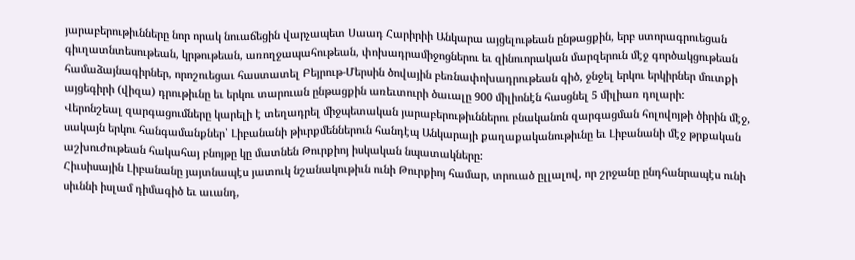յարաբերութիւնները նոր որակ նուաճեցին վարչապետ Սաադ Հարիրիի Անկարա այցելութեան ընթացքին, երբ ստորագրուեցան գիւղատնտեսութեան, կրթութեան, առողջապահութեան, փոխադրամիջոցներու եւ զինուորական մարզերուն մէջ գործակցութեան համաձայնագիրներ, որոշուեցաւ հաստատել Բեյրութ-Մերսին ծովային բեռնափոխադրութեան գիծ, ջնջել երկու երկիրներ մուտքի այցեգիրի (վիզա) դրութիւնը եւ երկու տարուան ընթացքին առեւտուրի ծաւալը 900 միլիոնէն հասցնել 5 միլիառ դոլարի:
Վերոնշեալ զարգացումները կարելի է տեղադրել միջպետական յարաբերութիւններու բնականոն զարգացման հոլովոյթի ծիրին մէջ, սակայն երկու հանգամանքներ՝ Լիբանանի թիւրքմեններուն հանդէպ Անկարայի քաղաքականութիւնը եւ Լիբանանի մէջ թրքական աշխուժութեան հակահայ բնոյթը կը մատնեն Թուրքիոյ իսկական նպատակները:
Հիւսիսային Լիբանանը յայտնապէս յատուկ նշանակութիւն ունի Թուրքիոյ համար, տրուած ըլլալով, որ շրջանը ընդհանրապէս ունի սիւննի իսլամ դիմագիծ եւ աւանդ,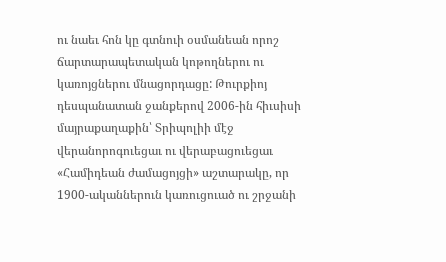ու նաեւ հոն կը գտնուի օսմանեան որոշ ճարտարապետական կոթողներու ու կառոյցներու մնացորդացը: Թուրքիոյ դեսպանատան ջանքերով 2006-ին հիւսիսի մայրաքաղաքին՝ Տրիպոլիի մէջ վերանորոգուեցաւ ու վերաբացուեցաւ «Համիդեան ժամացոյցի» աշտարակը, որ 1900-ականներուն կառուցուած ու շրջանի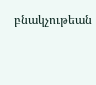բնակչութեան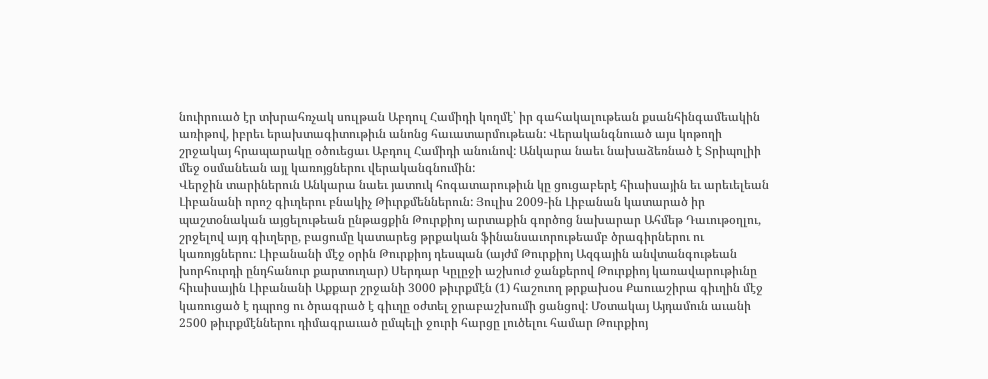նուիրուած էր տխրահռչակ սուլթան Աբդուլ Համիդի կողմէ՝ իր գահակալութեան քսանհինգամեակին առիթով, իբրեւ երախտագիտութիւն անոնց հաւատարմութեան: Վերականգնուած այս կոթողի շրջակայ հրապարակը օծուեցաւ Աբդուլ Համիդի անունով: Անկարա նաեւ նախաձեռնած է Տրիպոլիի մեջ օսմանեան այլ կառոյցներու վերականգնումին:
Վերջին տարիներուն Անկարա նաեւ յատուկ հոգատարութիւն կը ցուցաբերէ հիւսիսային եւ արեւելեան Լիբանանի որոշ գիւղերու բնակիչ Թիւրքմեններուն: Յուլիս 2009-ին Լիբանան կատարած իր պաշտօնական այցելութեան ընթացքին Թուրքիոյ արտաքին գործոց նախարար Ահմեթ Դաւութօղլու, շրջելով այդ գիւղերը, բացումը կատարեց թրքական ֆինանսաւորութեամբ ծրագիրներու ու կառոյցներու: Լիբանանի մէջ օրին Թուրքիոյ դեսպան (այժմ Թուրքիոյ Ազգային անվտանգութեան խորհուրդի ընդհանուր քարտուղար) Սերդար Կըլըջի աշխուժ ջանքերով Թուրքիոյ կառավարութիւնը հիւսիսային Լիբանանի Աքքար շրջանի 3000 թիւրքմէն (1) հաշուող թրքախօս Քաուաշիրա գիւղին մէջ կառուցած է դպրոց ու ծրագրած է գիւղը օժտել ջրաբաշխումի ցանցով: Մօտակայ Այդամուն աւանի 2500 թիւրքմէններու դիմագրաւած ըմպելի ջուրի հարցը լուծելու համար Թուրքիոյ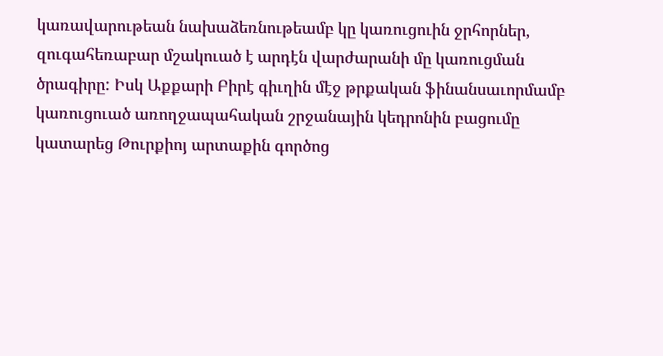կառավարութեան նախաձեռնութեամբ կը կառուցուին ջրհորներ, զուգահեռաբար մշակուած է արդէն վարժարանի մը կառուցման ծրագիրը: Իսկ Աքքարի Բիրէ գիւղին մէջ թրքական ֆինանսաւորմամբ կառուցուած առողջապահական շրջանային կեդրոնին բացումը կատարեց Թուրքիոյ արտաքին գործոց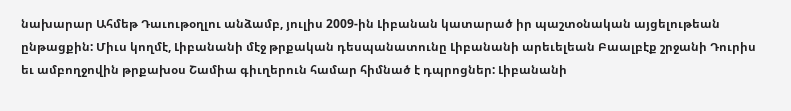նախարար Ահմեթ Դաւութօղլու անձամբ, յուլիս 2009-ին Լիբանան կատարած իր պաշտօնական այցելութեան ընթացքին: Միւս կողմէ, Լիբանանի մէջ թրքական դեսպանատունը Լիբանանի արեւելեան Բաալբէք շրջանի Դուրիս եւ ամբողջովին թրքախօս Շամիա գիւղերուն համար հիմնած է դպրոցներ: Լիբանանի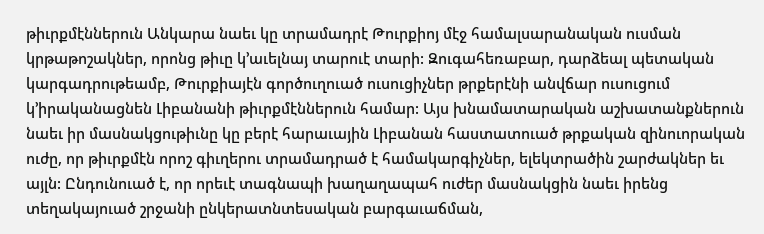թիւրքմէններուն Անկարա նաեւ կը տրամադրէ Թուրքիոյ մէջ համալսարանական ուսման կրթաթոշակներ, որոնց թիւը կ՚աւելնայ տարուէ տարի: Զուգահեռաբար, դարձեալ պետական կարգադրութեամբ, Թուրքիայէն գործուղուած ուսուցիչներ թրքերէնի անվճար ուսուցում կ՚իրականացնեն Լիբանանի թիւրքմէններուն համար: Այս խնամատարական աշխատանքներուն նաեւ իր մասնակցութիւնը կը բերէ հարաւային Լիբանան հաստատուած թրքական զինուորական ուժը, որ թիւրքմէն որոշ գիւղերու տրամադրած է համակարգիչներ, ելեկտրածին շարժակներ եւ այլն: Ընդունուած է, որ որեւէ տագնապի խաղաղապահ ուժեր մասնակցին նաեւ իրենց տեղակայուած շրջանի ընկերատնտեսական բարգաւաճման,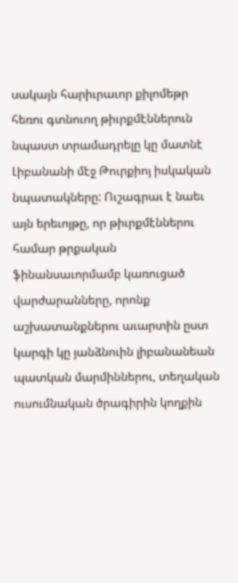սակայն հարիւրաւոր քիլոմեթր հեռու գտնուող թիւրքմէններուն նպաստ տրամադրելը կը մատնէ Լիբանանի մէջ Թուրքիոյ իսկական նպատակները: Ուշագրաւ է նաեւ այն երեւոյթը, որ թիւրքմէններու համար թրքական ֆինանսաւորմամբ կառուցած վարժարանները, որոնք աշխատանքներու աւարտին ըստ կարգի կը յանձնուին լիբանանեան պատկան մարմիններու, տեղական ուսումնական ծրագիրին կողքին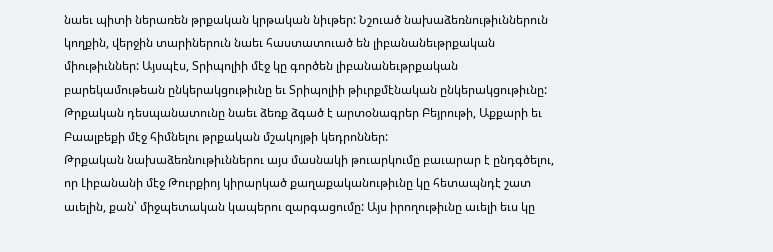նաեւ պիտի ներառեն թրքական կրթական նիւթեր: Նշուած նախաձեռնութիւններուն կողքին, վերջին տարիներուն նաեւ հաստատուած են լիբանանեւթրքական միութիւններ: Այսպէս, Տրիպոլիի մէջ կը գործեն լիբանանեւթրքական բարեկամութեան ընկերակցութիւնը եւ Տրիպոլիի թիւրքմէնական ընկերակցութիւնը: Թրքական դեսպանատունը նաեւ ձեռք ձգած է արտօնագրեր Բեյրութի, Աքքարի եւ Բաալբեքի մէջ հիմնելու թրքական մշակոյթի կեդրոններ:
Թրքական նախաձեռնութիւններու այս մասնակի թուարկումը բաւարար է ընդգծելու, որ Լիբանանի մէջ Թուրքիոյ կիրարկած քաղաքականութիւնը կը հետապնդէ շատ աւելին, քան՝ միջպետական կապերու զարգացումը: Այս իրողութիւնը աւելի եւս կը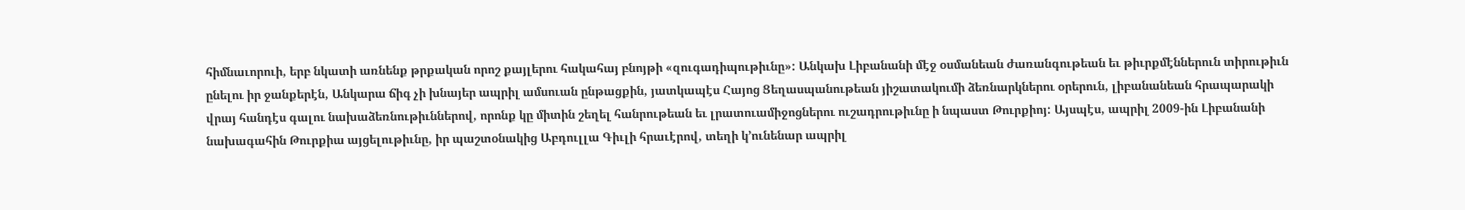հիմնաւորուի, երբ նկատի առնենք թրքական որոշ քայլերու հակահայ բնոյթի «զուգադիպութիւնը»: Անկախ Լիբանանի մէջ օսմանեան ժառանգութեան եւ թիւրքմէններուն տիրութիւն ընելու իր ջանքերէն, Անկարա ճիգ չի խնայեր ապրիլ ամսուան ընթացքին, յատկապէս Հայոց Ցեղասպանութեան յիշատակումի ձեռնարկներու օրերուն, լիբանանեան հրապարակի վրայ հանդէս գալու նախաձեռնութիւններով, որոնք կը միտին շեղել հանրութեան եւ լրատուամիջոցներու ուշադրութիւնը ի նպաստ Թուրքիոյ: Այսպէս, ապրիլ 2009-ին Լիբանանի նախագահին Թուրքիա այցելութիւնը, իր պաշտօնակից Աբդուլլա Գիւլի հրաւէրով, տեղի կ՚ունենար ապրիլ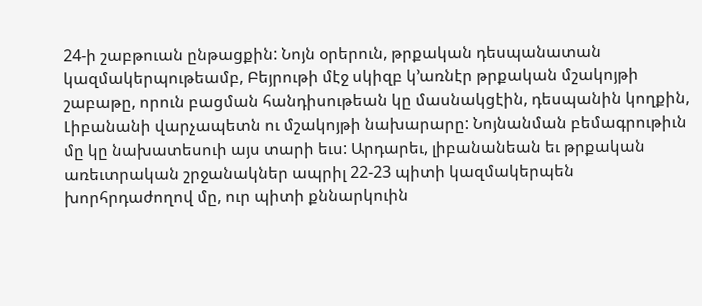24-ի շաբթուան ընթացքին: Նոյն օրերուն, թրքական դեսպանատան կազմակերպութեամբ, Բեյրութի մէջ սկիզբ կ՚առնէր թրքական մշակոյթի շաբաթը, որուն բացման հանդիսութեան կը մասնակցէին, դեսպանին կողքին, Լիբանանի վարչապետն ու մշակոյթի նախարարը: Նոյնանման բեմագրութիւն մը կը նախատեսուի այս տարի եւս: Արդարեւ, լիբանանեան եւ թրքական առեւտրական շրջանակներ ապրիլ 22-23 պիտի կազմակերպեն խորհրդաժողով մը, ուր պիտի քննարկուին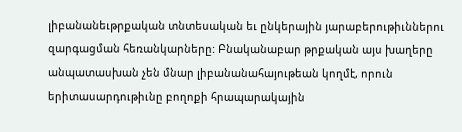լիբանանեւթրքական տնտեսական եւ ընկերային յարաբերութիւններու զարգացման հեռանկարները: Բնականաբար թրքական այս խաղերը անպատասխան չեն մնար լիբանանահայութեան կողմէ, որուն երիտասարդութիւնը բողոքի հրապարակային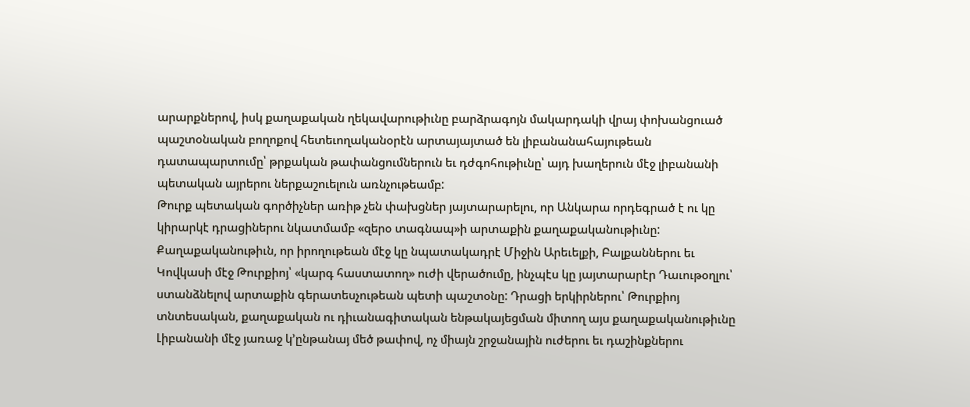արարքներով, իսկ քաղաքական ղեկավարութիւնը բարձրագոյն մակարդակի վրայ փոխանցուած պաշտօնական բողոքով հետեւողականօրէն արտայայտած են լիբանանահայութեան դատապարտումը՝ թրքական թափանցումներուն եւ դժգոհութիւնը՝ այդ խաղերուն մէջ լիբանանի պետական այրերու ներքաշուելուն առնչութեամբ:
Թուրք պետական գործիչներ առիթ չեն փախցներ յայտարարելու, որ Անկարա որդեգրած է ու կը կիրարկէ դրացիներու նկատմամբ «զերօ տագնապ»ի արտաքին քաղաքականութիւնը: Քաղաքականութիւն, որ իրողութեան մէջ կը նպատակադրէ Միջին Արեւելքի, Բալքաններու եւ Կովկասի մէջ Թուրքիոյ՝ «կարգ հաստատող» ուժի վերածումը, ինչպէս կը յայտարարէր Դաւութօղլու՝ ստանձնելով արտաքին գերատեսչութեան պետի պաշտօնը: Դրացի երկիրներու՝ Թուրքիոյ տնտեսական, քաղաքական ու դիւանագիտական ենթակայեցման միտող այս քաղաքականութիւնը Լիբանանի մէջ յառաջ կ՚ընթանայ մեծ թափով, ոչ միայն շրջանային ուժերու եւ դաշինքներու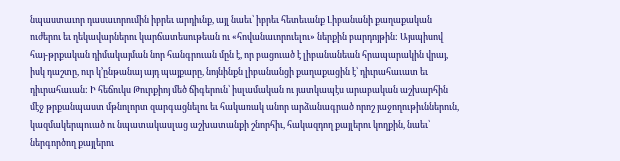նպաստաւոր դասաւորումին իբրեւ արդիւնք, այլ նաեւ՝ իբրեւ հետեւանք Լիբանանի քաղաքական ուժերու եւ ղեկավարներու կարճատեսութեան ու «հովանաւորուելու» ներքին բարդոյթին: Այսպիսով հայ-թրքական դիմակայման նոր հանգրուան մըն է, որ բացուած է լիբանանեան հրապարակին վրայ, իսկ դաշտը, ուր կ՚ընթանայ այդ պայքարը, նոյնինքն լիբանանցի քաղաքացին է՝ դիւրահաւատ եւ դիւրահաւան: Ի հեճուկս Թուրքիոյ մեծ ճիգերուն՝ իսլամական ու յատկապէս արաբական աշխարհին մէջ թրքանպաստ մթնոլորտ զարգացնելու եւ հակառակ անոր արձանագրած որոշ յաջողութիւններուն, կազմակերպուած ու նպատակասլաց աշխատանքի շնորհիւ, հակազդող քայլերու կողքին, նաեւ՝ ներգործող քայլերու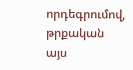որդեգրումով, թրքական այս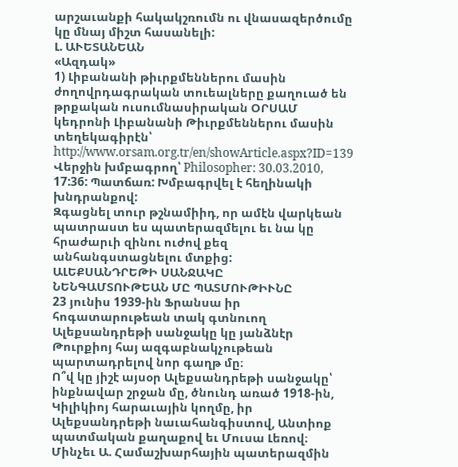արշաւանքի հակակշռումն ու վնասազերծումը կը մնայ միշտ հասանելի:
Լ. ԱՒԵՏԱՆԵԱՆ
«Ազդակ»
1) Լիբանանի թիւրքմեններու մասին ժողովրդագրական տուեալները քաղուած են թրքական ուսումնասիրական ՕՐՍԱՄ կեդրոնի Լիբանանի Թիւրքմեններու մասին տեղեկագիրէն՝ http://www.orsam.org.tr/en/showArticle.aspx?ID=139
Վերջին խմբագրող՝ Philosopher: 30.03.2010, 17:36: Պատճառ: Խմբագրվել է հեղինակի խնդրանքով:
Զգացնել տուր թշնամիիդ, որ ամէն վարկեան պատրաստ ես պատերազմելու եւ նա կը հրաժարւի զինու ուժով քեզ անհանգստացնելու մտքից:
ԱԼԵՔՍԱՆԴՐԵԹԻ ՍԱՆՋԱԿԸ
ՆԵՆԳԱՄՏՈՒԹԵԱՆ ՄԸ ՊԱՏՄՈՒԹԻՒՆԸ
23 յունիս 1939-ին Ֆրանսա իր հոգատարութեան տակ գտնուող Ալեքսանդրեթի սանջակը կը յանձնէր Թուրքիոյ հայ ազգաբնակչութեան պարտադրելով նոր գաղթ մը։
Ո՞վ կը յիշէ այսօր Ալեքսանդրեթի սանջակը՝ ինքնավար շրջան մը, ծնունդ առած 1918-ին, Կիլիկիոյ հարաւային կողմը, իր Ալեքսանդրեթի նաւահանգիստով, Անտիոք պատմական քաղաքով եւ Մուսա Լեռով։ Մինչեւ Ա. Համաշխարհային պատերազմին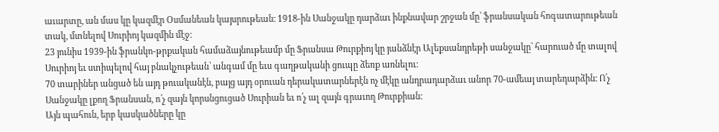աւարտը, ան մաս կը կազմէր Օսմանեան կայսրութեան։ 1918-ին Սանջակը դարձաւ ինքնավար շրջան մը՝ ֆրանսական հոգատարութեան տակ, մտնելով Սուրիոյ կազմին մէջ։
23 յունիս 1939-ին ֆրանկո-թրքական համաձայնութեամբ մը Ֆրանսա Թուրքիոյ կը յանձնէր Ալեքսանդրեթի սանջակը՝ հարուած մը տալով Սուրիոյ եւ ստիպելով հայ բնակչութեան՝ անգամ մը եւս գաղթականի ցուպը ձեռք առնելու։
70 տարիներ անցած են այդ թուականէն, բայց այդ օրուան դերակատարներէն ոչ մէկը անդրադարձաւ անոր 70-ամեայ տարեդարձին։ Ո՛չ Սանջակը լքող Ֆրանսան, ո՛չ զայն կորսնցուցած Սուրիան եւ ո՛չ ալ զայն գրաւող Թուրքիան։
Այն պահուն, երբ կասկածները կը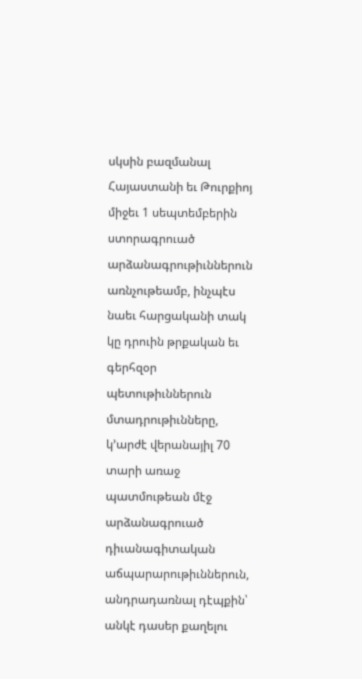սկսին բազմանալ Հայաստանի եւ Թուրքիոյ միջեւ 1 սեպտեմբերին ստորագրուած արձանագրութիւններուն առնչութեամբ, ինչպէս նաեւ հարցականի տակ կը դրուին թրքական եւ գերհզօր պետութիւններուն մտադրութիւնները, կ՚արժէ վերանայիլ 70 տարի առաջ պատմութեան մէջ արձանագրուած դիւանագիտական աճպարարութիւններուն, անդրադառնալ դէպքին՝ անկէ դասեր քաղելու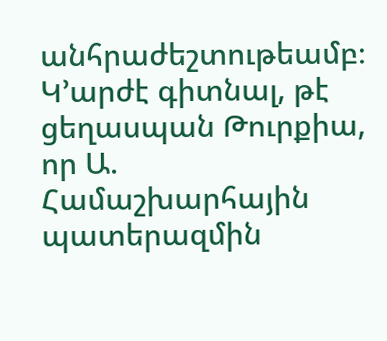անհրաժեշտութեամբ։ Կ՚արժէ գիտնալ, թէ ցեղասպան Թուրքիա, որ Ա. Համաշխարհային պատերազմին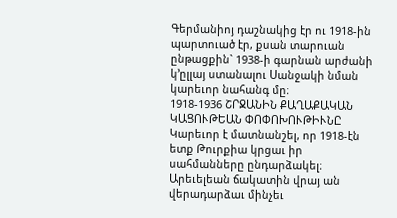Գերմանիոյ դաշնակից էր ու 1918-ին պարտուած էր, քսան տարուան ընթացքին` 1938-ի գարնան արժանի կ՚ըլլայ ստանալու Սանջակի նման կարեւոր նահանգ մը։
1918-1936 ՇՐՋԱՆԻՆ ՔԱՂԱՔԱԿԱՆ
ԿԱՑՈՒԹԵԱՆ ՓՈՓՈԽՈՒԹԻՒՆԸ
Կարեւոր է մատնանշել, որ 1918-էն ետք Թուրքիա կրցաւ իր սահմանները ընդարձակել։ Արեւելեան ճակատին վրայ ան վերադարձաւ մինչեւ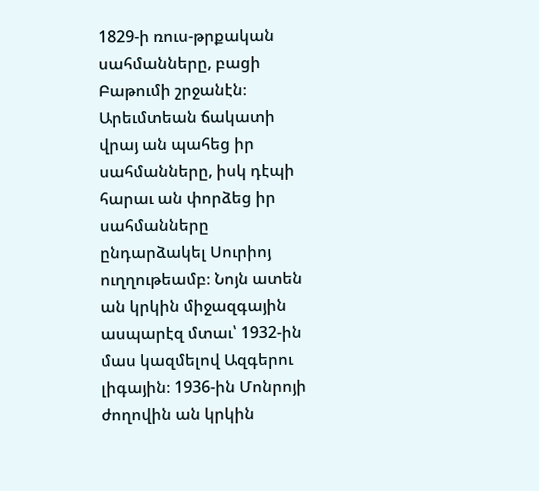1829-ի ռուս-թրքական սահմանները, բացի Բաթումի շրջանէն։ Արեւմտեան ճակատի վրայ ան պահեց իր սահմանները, իսկ դէպի հարաւ ան փորձեց իր սահմանները ընդարձակել Սուրիոյ ուղղութեամբ։ Նոյն ատեն ան կրկին միջազգային ասպարէզ մտաւ՝ 1932-ին մաս կազմելով Ազգերու լիգային։ 1936-ին Մոնրոյի ժողովին ան կրկին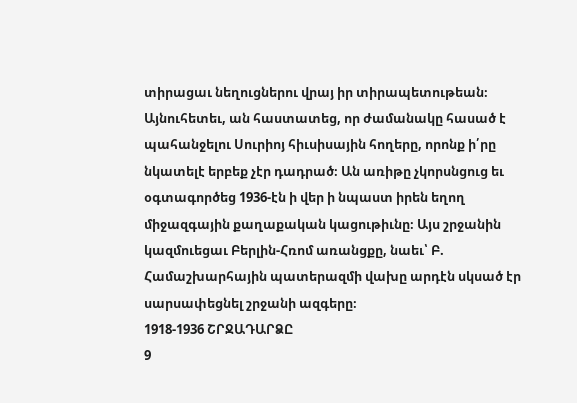տիրացաւ նեղուցներու վրայ իր տիրապետութեան։ Այնուհետեւ, ան հաստատեց, որ ժամանակը հասած է պահանջելու Սուրիոյ հիւսիսային հողերը, որոնք ի՛րը նկատելէ երբեք չէր դադրած։ Ան առիթը չկորսնցուց եւ օգտագործեց 1936-էն ի վեր ի նպաստ իրեն եղող միջազգային քաղաքական կացութիւնը։ Այս շրջանին կազմուեցաւ Բերլին-Հռոմ առանցքը, նաեւ՝ Բ. Համաշխարհային պատերազմի վախը արդէն սկսած էր սարսափեցնել շրջանի ազգերը։
1918-1936 ՇՐՋԱԴԱՐՁԸ
9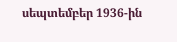սեպտեմբեր 1936-ին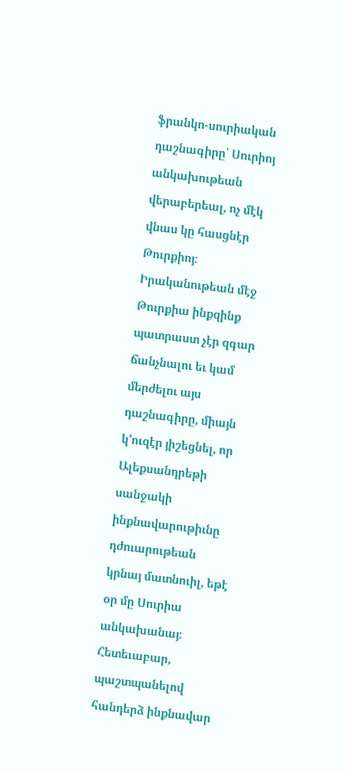ֆրանկո-սուրիական դաշնագիրը՝ Սուրիոյ անկախութեան վերաբերեալ, ոչ մէկ վնաս կը հասցնէր Թուրքիոյ։ Իրականութեան մէջ Թուրքիա ինքզինք պատրաստ չէր զգար ճանչնալու եւ կամ մերժելու այս դաշնագիրը, միայն կ՚ուզէր յիշեցնել, որ Ալեքսանդրեթի սանջակի ինքնավարութիւնը դժուարութեան կրնայ մատնուիլ, եթէ օր մը Սուրիա անկախանայ։ Հետեւաբար, պաշտպանելով հանդերձ ինքնավար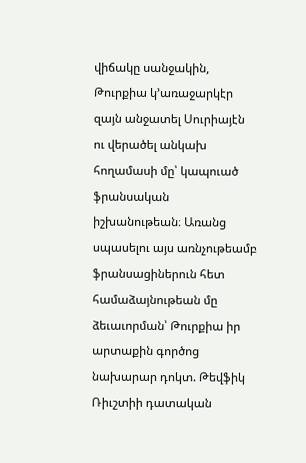վիճակը սանջակին, Թուրքիա կ՚առաջարկէր զայն անջատել Սուրիայէն ու վերածել անկախ հողամասի մը՝ կապուած ֆրանսական իշխանութեան։ Առանց սպասելու այս առնչութեամբ ֆրանսացիներուն հետ համաձայնութեան մը ձեւաւորման՝ Թուրքիա իր արտաքին գործոց նախարար դոկտ. Թեվֆիկ Ռիւշտիի դատական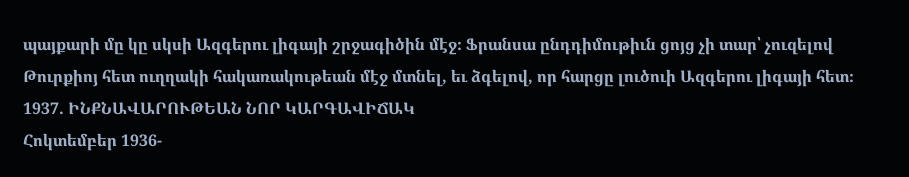պայքարի մը կը սկսի Ազգերու լիգայի շրջագիծին մէջ։ Ֆրանսա ընդդիմութիւն ցոյց չի տար՝ չուզելով Թուրքիոյ հետ ուղղակի հակառակութեան մէջ մտնել, եւ ձգելով, որ հարցը լուծուի Ազգերու լիգայի հետ։
1937. ԻՆՔՆԱՎԱՐՈՒԹԵԱՆ ՆՈՐ ԿԱՐԳԱՎԻՃԱԿ
Հոկտեմբեր 1936-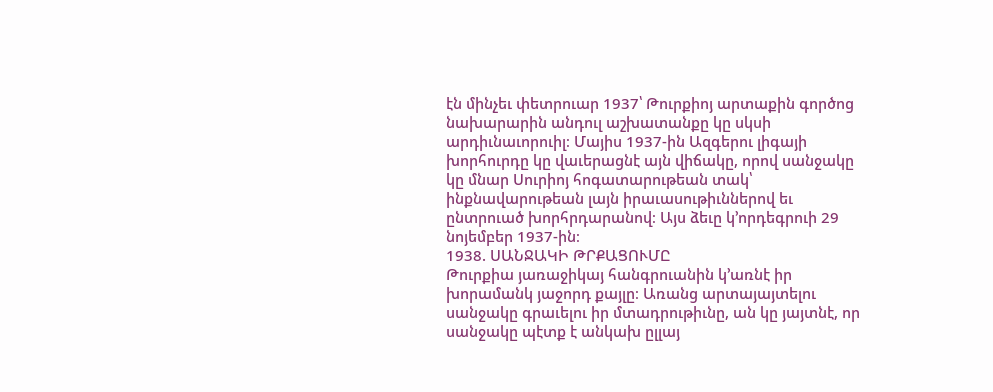էն մինչեւ փետրուար 1937՝ Թուրքիոյ արտաքին գործոց նախարարին անդուլ աշխատանքը կը սկսի արդիւնաւորուիլ։ Մայիս 1937-ին Ազգերու լիգայի խորհուրդը կը վաւերացնէ այն վիճակը, որով սանջակը կը մնար Սուրիոյ հոգատարութեան տակ՝ ինքնավարութեան լայն իրաւասութիւններով եւ ընտրուած խորհրդարանով։ Այս ձեւը կ՚որդեգրուի 29 նոյեմբեր 1937-ին։
1938. ՍԱՆՋԱԿԻ ԹՐՔԱՑՈՒՄԸ
Թուրքիա յառաջիկայ հանգրուանին կ՚առնէ իր խորամանկ յաջորդ քայլը։ Առանց արտայայտելու սանջակը գրաւելու իր մտադրութիւնը, ան կը յայտնէ, որ սանջակը պէտք է անկախ ըլլայ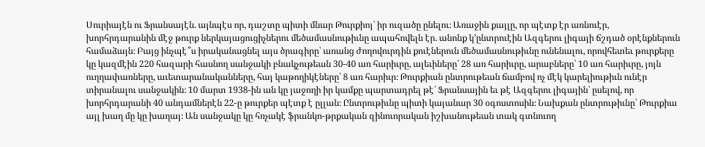Սուրիայէն ու Ֆրանսայէն. այնպէս որ, դաշտը պիտի մնար Թուրքիոյ՝ իր ուզածը ընելու։ Առաջին քայլը, որ պէտք էր առնուէր, խորհրդարանին մէջ թուրք ներկայացուցիչներու մեծամասնութիւնը ապահովելն էր. անոնք կ՚ընտրուէին Ազգերու լիգայի ճշդած օրէնքներուն համաձայն։ Բայց ինչպէ՞ս իրականացնել այս ծրագիրը՝ առանց ժողովուրդին քուէներուն մեծամասնութիւնը ունենալու, որովհետեւ թուրքերը կը կազմէին 220 հազարի հասնող սանջակի բնակչութեան 30-40 առ հարիւրը, ալեւիները՝ 28 առ հարիւրը, արաբները՝ 10 առ հարիւրը, յոյն ուղղափառները, աւետարանականները, հայ կաթողիկէները՝ 8 առ հարիւր։ Թուրքիան ընտրութեան ճամբով ոչ մէկ կարելիութիւն ունէր տիրանալու սանջակին։ 10 մարտ 1938-ին ան կը յաջողի իր կամքը պարտադրել թէ՛ Ֆրանսային եւ թէ Ազգերու լիգային՝ ըսելով, որ խորհրդարանի 40 անդամներէն 22-ը թուրքեր պէտք է ըլլան։ Ընտրութիւնը պիտի կայանար 30 օգոստոսին։ Նախքան ընտրութիւնը՝ Թուրքիա այլ խաղ մը կը խաղայ։ Ան սանջակը կը հռչակէ ֆրանկո-թրքական զինուորական իշխանութեան տակ գտնուող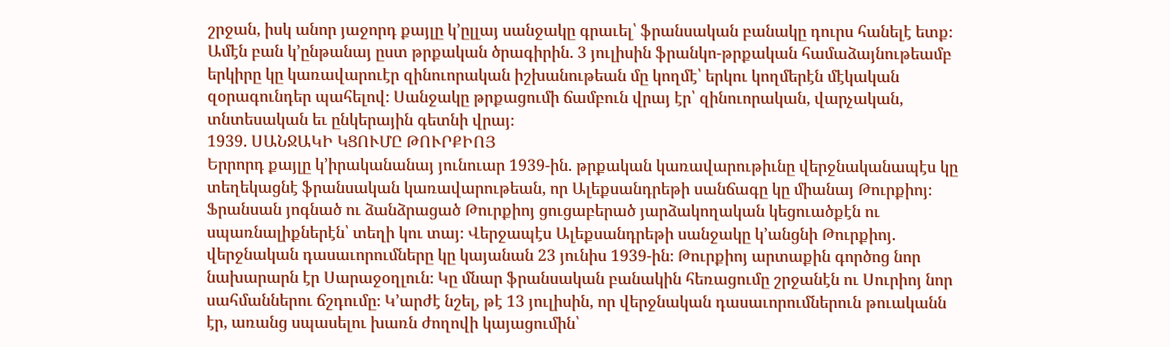շրջան, իսկ անոր յաջորդ քայլը կ՚ըլլայ սանջակը գրաւել՝ ֆրանսական բանակը դուրս հանելէ ետք։ Ամէն բան կ՚ընթանայ ըստ թրքական ծրագիրին. 3 յուլիսին ֆրանկո-թրքական համաձայնութեամբ երկիրը կը կառավարուէր զինուորական իշխանութեան մը կողմէ՝ երկու կողմերէն մէկական զօրագունդեր պահելով։ Սանջակը թրքացումի ճամբուն վրայ էր՝ զինուորական, վարչական, տնտեսական եւ ընկերային գետնի վրայ։
1939. ՍԱՆՋԱԿԻ ԿՑՈՒՄԸ ԹՈՒՐՔԻՈՅ
Երրորդ քայլը կ՚իրականանայ յունուար 1939-ին. թրքական կառավարութիւնը վերջնականապէս կը տեղեկացնէ ֆրանսական կառավարութեան, որ Ալեքսանդրեթի սանճագը կը միանայ Թուրքիոյ։ Ֆրանսան յոգնած ու ձանձրացած Թուրքիոյ ցուցաբերած յարձակողական կեցուածքէն ու սպառնալիքներէն՝ տեղի կու տայ։ Վերջապէս Ալեքսանդրեթի սանջակը կ՚անցնի Թուրքիոյ. վերջնական դասաւորումները կը կայանան 23 յունիս 1939-ին։ Թուրքիոյ արտաքին գործոց նոր նախարարն էր Սարաջօղլուն։ Կը մնար ֆրանսական բանակին հեռացումը շրջանէն ու Սուրիոյ նոր սահմաններու ճշդումը։ Կ՚արժէ նշել, թէ 13 յուլիսին, որ վերջնական դասաւորումներուն թուականն էր, առանց սպասելու խառն ժողովի կայացումին՝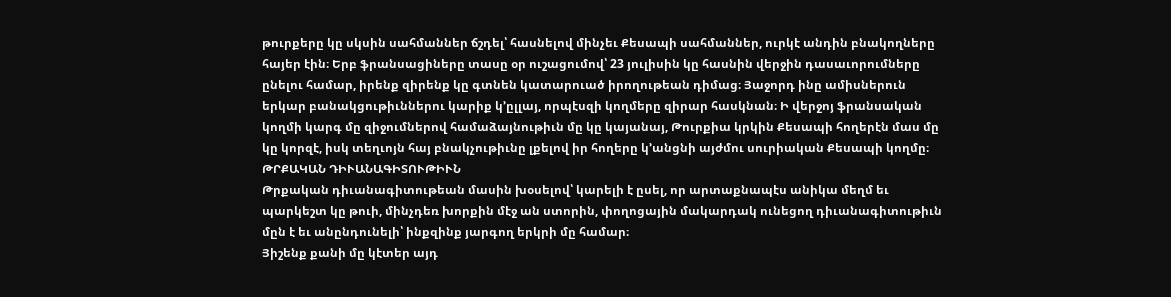թուրքերը կը սկսին սահմաններ ճշդել՝ հասնելով մինչեւ Քեսապի սահմաններ, ուրկէ անդին բնակողները հայեր էին։ Երբ ֆրանսացիները տասը օր ուշացումով՝ 23 յուլիսին կը հասնին վերջին դասաւորումները ընելու համար, իրենք զիրենք կը գտնեն կատարուած իրողութեան դիմաց։ Յաջորդ ինը ամիսներուն երկար բանակցութիւններու կարիք կ՚ըլլայ, որպէսզի կողմերը զիրար հասկնան։ Ի վերջոյ ֆրանսական կողմի կարգ մը զիջումներով համաձայնութիւն մը կը կայանայ, Թուրքիա կրկին Քեսապի հողերէն մաս մը կը կորզէ, իսկ տեղւոյն հայ բնակչութիւնը լքելով իր հողերը կ՚անցնի այժմու սուրիական Քեսապի կողմը։
ԹՐՔԱԿԱՆ ԴԻՒԱՆԱԳԻՏՈՒԹԻՒՆ
Թրքական դիւանագիտութեան մասին խօսելով՝ կարելի է ըսել, որ արտաքնապէս անիկա մեղմ եւ պարկեշտ կը թուի, մինչդեռ խորքին մէջ ան ստորին, փողոցային մակարդակ ունեցող դիւանագիտութիւն մըն է եւ անընդունելի՝ ինքզինք յարգող երկրի մը համար։
Յիշենք քանի մը կէտեր այդ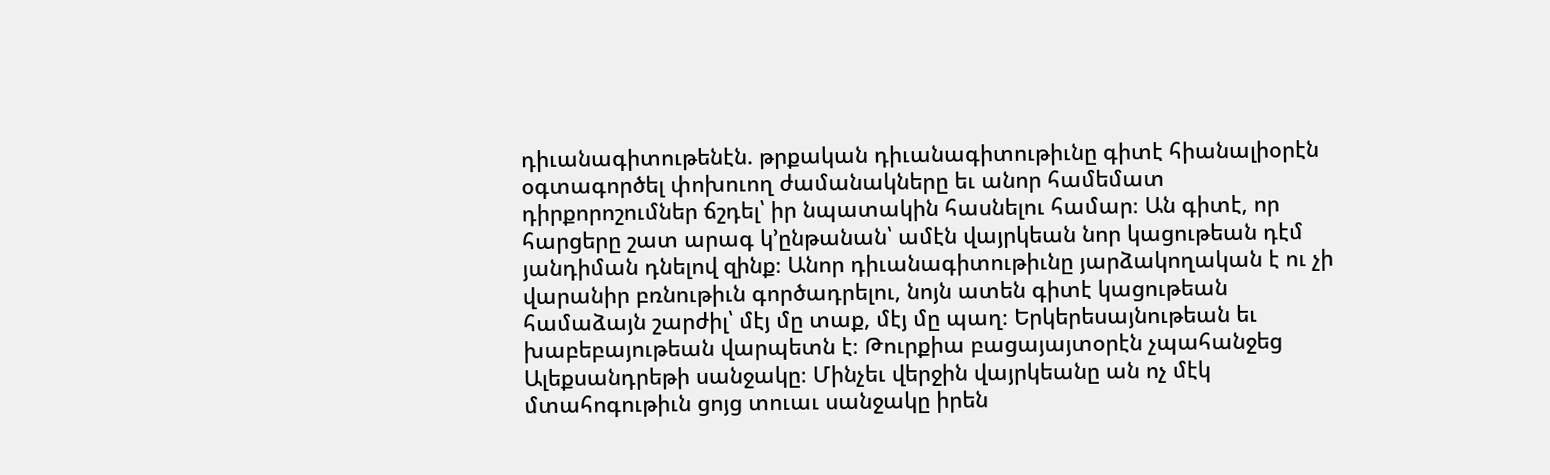դիւանագիտութենէն. թրքական դիւանագիտութիւնը գիտէ հիանալիօրէն օգտագործել փոխուող ժամանակները եւ անոր համեմատ դիրքորոշումներ ճշդել՝ իր նպատակին հասնելու համար։ Ան գիտէ, որ հարցերը շատ արագ կ՚ընթանան՝ ամէն վայրկեան նոր կացութեան դէմ յանդիման դնելով զինք։ Անոր դիւանագիտութիւնը յարձակողական է ու չի վարանիր բռնութիւն գործադրելու, նոյն ատեն գիտէ կացութեան համաձայն շարժիլ՝ մէյ մը տաք, մէյ մը պաղ։ Երկերեսայնութեան եւ խաբեբայութեան վարպետն է։ Թուրքիա բացայայտօրէն չպահանջեց Ալեքսանդրեթի սանջակը։ Մինչեւ վերջին վայրկեանը ան ոչ մէկ մտահոգութիւն ցոյց տուաւ սանջակը իրեն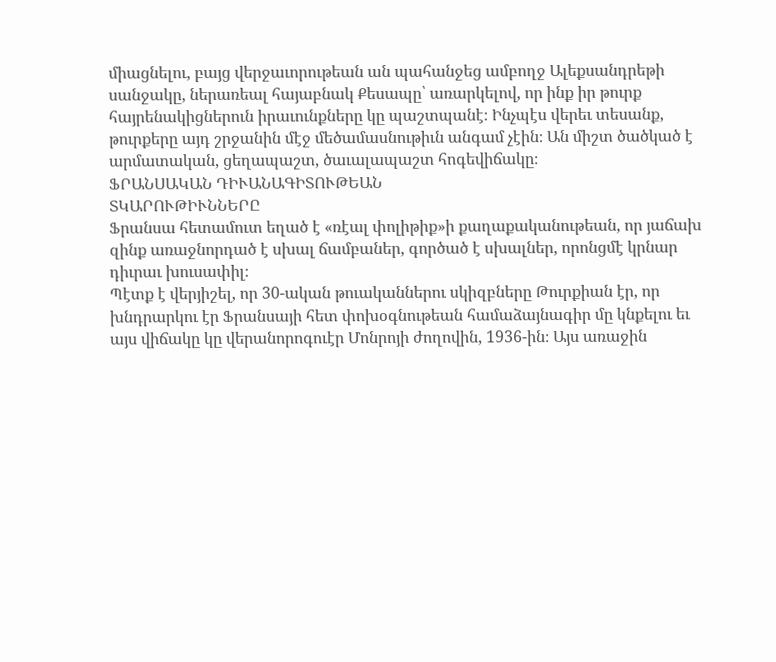միացնելու, բայց վերջաւորութեան ան պահանջեց ամբողջ Ալեքսանդրեթի սանջակը, ներառեալ հայաբնակ Քեսապը՝ առարկելով, որ ինք իր թուրք հայրենակիցներուն իրաւունքները կը պաշտպանէ։ Ինչպէս վերեւ տեսանք, թուրքերը այդ շրջանին մէջ մեծամասնութիւն անգամ չէին։ Ան միշտ ծածկած է արմատական, ցեղապաշտ, ծաւալապաշտ հոգեվիճակը։
ՖՐԱՆՍԱԿԱՆ ԴԻՒԱՆԱԳԻՏՈՒԹԵԱՆ
ՏԿԱՐՈՒԹԻՒՆՆԵՐԸ
Ֆրանսա հետամուտ եղած է «ռէալ փոլիթիք»ի քաղաքականութեան, որ յաճախ զինք առաջնորդած է սխալ ճամբաներ, գործած է սխալներ, որոնցմէ կրնար դիւրաւ խուսափիլ։
Պէտք է վերյիշել, որ 30-ական թուականներու սկիզբները Թուրքիան էր, որ խնդրարկու էր Ֆրանսայի հետ փոխօգնութեան համաձայնագիր մը կնքելու եւ այս վիճակը կը վերանորոգուէր Մոնրոյի ժողովին, 1936-ին։ Այս առաջին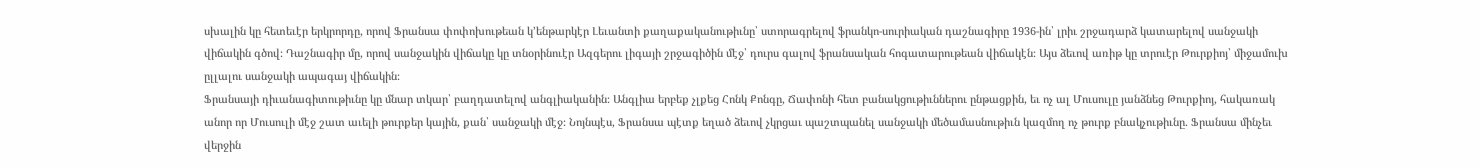սխալին կը հետեւէր երկրորդը, որով Ֆրանսա փոփոխութեան կ՚ենթարկէր Լեւանտի քաղաքականութիւնը՝ ստորագրելով ֆրանկո-սուրիական դաշնագիրը 1936-ին՝ լրիւ շրջադարձ կատարելով սանջակի վիճակին գծով։ Դաշնագիր մը, որով սանջակին վիճակը կը տնօրինուէր Ազգերու լիգայի շրջագիծին մէջ՝ դուրս գալով ֆրանսական հոգատարութեան վիճակէն։ Այս ձեւով առիթ կը տրուէր Թուրքիոյ՝ միջամուխ ըլլալու սանջակի ապագայ վիճակին։
Ֆրանսայի դիւանագիտութիւնը կը մնար տկար՝ բաղդատելով անգլիականին։ Անգլիա երբեք չլքեց Հոնկ Քոնգը, Ճափոնի հետ բանակցութիւններու ընթացքին, եւ ոչ ալ Մուսուլը յանձնեց Թուրքիոյ, հակառակ անոր որ Մուսուլի մէջ շատ աւելի թուրքեր կային, քան՝ սանջակի մէջ։ Նոյնպէս, Ֆրանսա պէտք եղած ձեւով չկրցաւ պաշտպանել սանջակի մեծամասնութիւն կազմող ոչ թուրք բնակչութիւնը. Ֆրանսա մինչեւ վերջին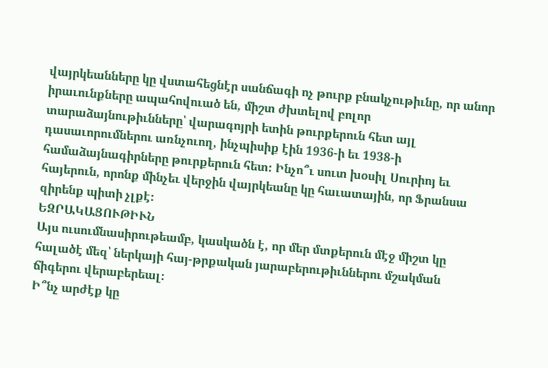վայրկեանները կը վստահեցնէր սանճագի ոչ թուրք բնակչութիւնը, որ անոր իրաւունքները ապահովուած են, միշտ ժխտելով բոլոր տարաձայնութիւնները՝ վարագոյրի ետին թուրքերուն հետ այլ դասաւորումներու առնչուող, ինչպիսիք էին 1936-ի եւ 1938-ի համաձայնագիրները թուրքերուն հետ։ Ինչո՞ւ սուտ խօսիլ Սուրիոյ եւ հայերուն, որոնք մինչեւ վերջին վայրկեանը կը հաւատային, որ Ֆրանսա զիրենք պիտի չլքէ։
ԵԶՐԱԿԱՑՈՒԹԻՒՆ
Այս ուսումնասիրութեամբ, կասկածն է, որ մեր մտքերուն մէջ միշտ կը հալածէ մեզ՝ ներկայի հայ-թրքական յարաբերութիւններու մշակման ճիգերու վերաբերեալ։
Ի՞նչ արժէք կը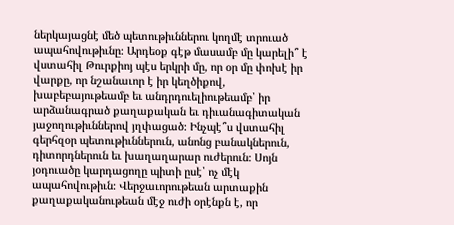ներկայացնէ մեծ պետութիւններու կողմէ տրուած ապահովութիւնը։ Արդեօք գէթ մասամբ մը կարելի՞ է վստահիլ Թուրքիոյ պէս երկրի մը, որ օր մը փոխէ իր վարքը, որ նշանաւոր է իր կեղծիքով, խաբեբայութեամբ եւ անդրդուելիութեամբ՝ իր արձանագրած քաղաքական եւ դիւանագիտական յաջողութիւններով յղփացած։ Ինչպէ՞ս վստահիլ գերհզօր պետութիւններուն, անոնց բանակներուն, դիտորդներուն եւ խաղաղարար ուժերուն։ Սոյն յօդուածը կարդացողը պիտի ըսէ՝ ոչ մէկ ապահովութիւն։ Վերջաւորութեան արտաքին քաղաքականութեան մէջ ուժի օրէնքն է, որ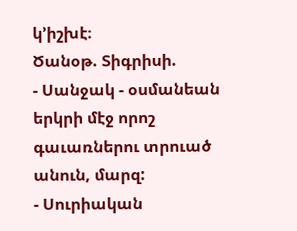կ՚իշխէ։
Ծանօթ. Տիգրիսի.
- Սանջակ - օսմանեան երկրի մէջ որոշ գաւառներու տրուած անուն, մարզ:
- Սուրիական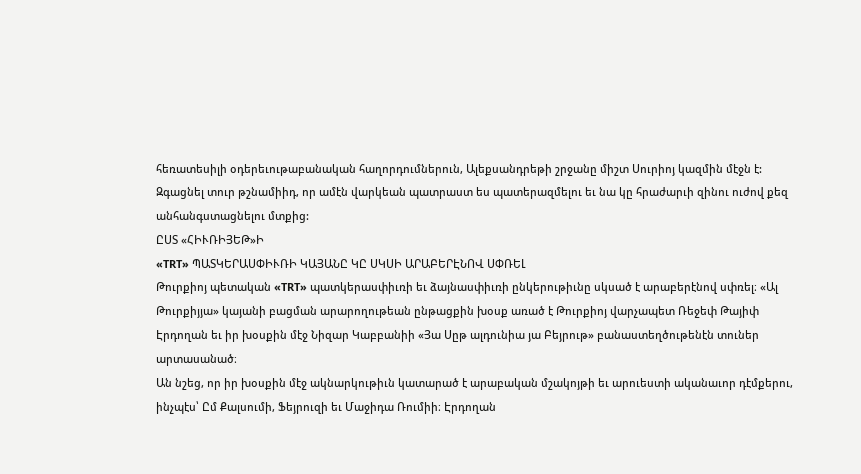հեռատեսիլի օդերեւութաբանական հաղորդումներուն, Ալեքսանդրեթի շրջանը միշտ Սուրիոյ կազմին մէջն է:
Զգացնել տուր թշնամիիդ, որ ամէն վարկեան պատրաստ ես պատերազմելու եւ նա կը հրաժարւի զինու ուժով քեզ անհանգստացնելու մտքից:
ԸՍՏ «ՀԻՒՌԻՅԵԹ»Ի
«TRT» ՊԱՏԿԵՐԱՍՓԻՒՌԻ ԿԱՅԱՆԸ ԿԸ ՍԿՍԻ ԱՐԱԲԵՐԷՆՈՎ ՍՓՌԵԼ
Թուրքիոյ պետական «TRT» պատկերասփիւռի եւ ձայնասփիւռի ընկերութիւնը սկսած է արաբերէնով սփռել։ «Ալ Թուրքիյյա» կայանի բացման արարողութեան ընթացքին խօսք առած է Թուրքիոյ վարչապետ Ռեջեփ Թայիփ Էրդողան եւ իր խօսքին մէջ Նիզար Կաբբանիի «Յա Սըթ ալդունիա յա Բեյրութ» բանաստեղծութենէն տուներ արտասանած։
Ան նշեց, որ իր խօսքին մէջ ակնարկութիւն կատարած է արաբական մշակոյթի եւ արուեստի ականաւոր դէմքերու, ինչպէս՝ Ըմ Քալսումի, Ֆեյրուզի եւ Մաջիդա Ռումիի։ Էրդողան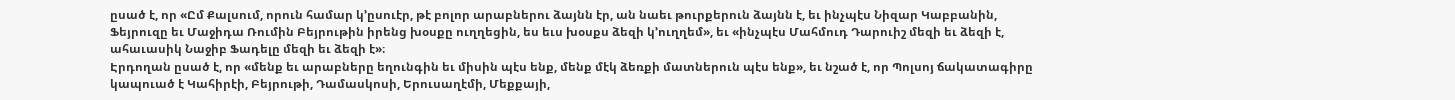ըսած է, որ «Ըմ Քալսում, որուն համար կ՚ըսուէր, թէ բոլոր արաբներու ձայնն էր, ան նաեւ թուրքերուն ձայնն է, եւ ինչպէս Նիզար Կաբբանին, Ֆեյրուզը եւ Մաջիդա Ռումին Բեյրութին իրենց խօսքը ուղղեցին, ես եւս խօսքս ձեզի կ՚ուղղեմ», եւ «ինչպէս Մահմուդ Դարուիշ մեզի եւ ձեզի է, ահաւասիկ Նաջիբ Ֆադելը մեզի եւ ձեզի է»։
Էրդողան ըսած է, որ «մենք եւ արաբները եղունգին եւ միսին պէս ենք, մենք մէկ ձեռքի մատներուն պէս ենք», եւ նշած է, որ Պոլսոյ ճակատագիրը կապուած է Կահիրէի, Բեյրութի, Դամասկոսի, Երուսաղէմի, Մեքքայի,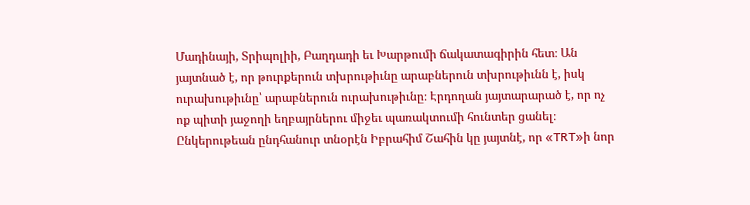Մադինայի, Տրիպոլիի, Բաղդադի եւ Խարթումի ճակատագիրին հետ։ Ան յայտնած է, որ թուրքերուն տխրութիւնը արաբներուն տխրութիւնն է, իսկ ուրախութիւնը՝ արաբներուն ուրախութիւնը։ Էրդողան յայտարարած է, որ ոչ ոք պիտի յաջողի եղբայրներու միջեւ պառակտումի հունտեր ցանել։
Ընկերութեան ընդհանուր տնօրէն Իբրահիմ Շահին կը յայտնէ, որ «TRT»ի նոր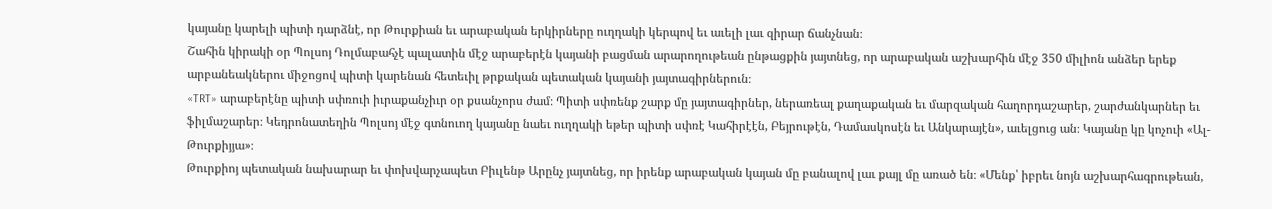կայանը կարելի պիտի դարձնէ, որ Թուրքիան եւ արաբական երկիրները ուղղակի կերպով եւ աւելի լաւ զիրար ճանչնան։
Շահին կիրակի օր Պոլսոյ Դոլմաբահչէ պալատին մէջ արաբերէն կայանի բացման արարողութեան ընթացքին յայտնեց, որ արաբական աշխարհին մէջ 350 միլիոն անձեր երեք արբանեակներու միջոցով պիտի կարենան հետեւիլ թրքական պետական կայանի յայտագիրներուն։
«TRT» արաբերէնը պիտի սփռուի իւրաքանչիւր օր քսանչորս ժամ։ Պիտի սփռենք շարք մը յայտագիրներ, ներառեալ քաղաքական եւ մարզական հաղորդաշարեր, շարժանկարներ եւ ֆիլմաշարեր։ Կեդրոնատեղին Պոլսոյ մէջ գտնուող կայանը նաեւ ուղղակի եթեր պիտի սփռէ Կահիրէէն, Բեյրութէն, Դամասկոսէն եւ Անկարայէն», աւելցուց ան։ Կայանը կը կոչուի «Ալ-Թուրքիյյա»։
Թուրքիոյ պետական նախարար եւ փոխվարչապետ Բիւլենթ Արընչ յայտնեց, որ իրենք արաբական կայան մը բանալով լաւ քայլ մը առած են։ «Մենք՝ իբրեւ նոյն աշխարհագրութեան,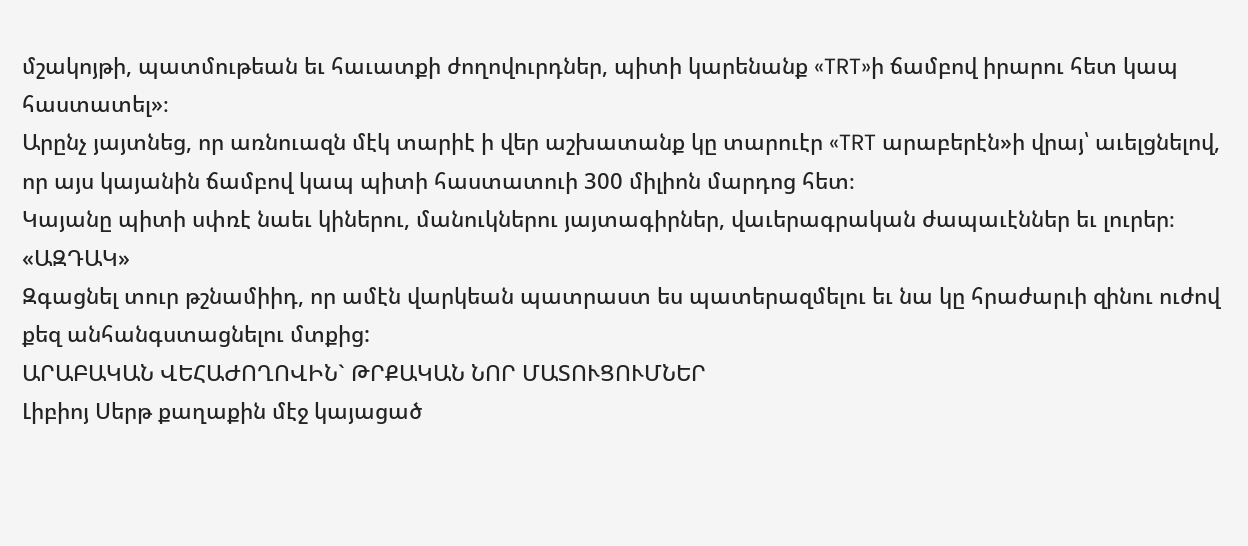մշակոյթի, պատմութեան եւ հաւատքի ժողովուրդներ, պիտի կարենանք «TRT»ի ճամբով իրարու հետ կապ հաստատել»։
Արընչ յայտնեց, որ առնուազն մէկ տարիէ ի վեր աշխատանք կը տարուէր «TRT արաբերէն»ի վրայ՝ աւելցնելով, որ այս կայանին ճամբով կապ պիտի հաստատուի 300 միլիոն մարդոց հետ։
Կայանը պիտի սփռէ նաեւ կիներու, մանուկներու յայտագիրներ, վաւերագրական ժապաւէններ եւ լուրեր։
«ԱԶԴԱԿ»
Զգացնել տուր թշնամիիդ, որ ամէն վարկեան պատրաստ ես պատերազմելու եւ նա կը հրաժարւի զինու ուժով քեզ անհանգստացնելու մտքից:
ԱՐԱԲԱԿԱՆ ՎԵՀԱԺՈՂՈՎԻՆ` ԹՐՔԱԿԱՆ ՆՈՐ ՄԱՏՈՒՑՈՒՄՆԵՐ
Լիբիոյ Սերթ քաղաքին մէջ կայացած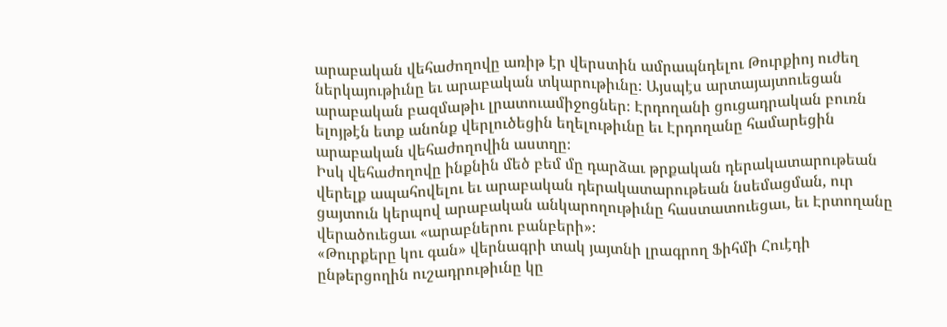արաբական վեհաժողովը առիթ էր վերստին ամրապնդելու Թուրքիոյ ուժեղ ներկայութիւնը եւ արաբական տկարութիւնը։ Այսպէս արտայայտուեցան արաբական բազմաթիւ լրատուամիջոցներ։ Էրդողանի ցուցադրական բուռն ելոյթէն ետք անոնք վերլուծեցին եղելութիւնը եւ Էրդողանը համարեցին արաբական վեհաժողովին աստղը։
Իսկ վեհաժողովը ինքնին մեծ բեմ մը դարձաւ թրքական դերակատարութեան վերելք ապահովելու եւ արաբական դերակատարութեան նսեմացման, ուր ցայտուն կերպով արաբական անկարողութիւնը հաստատուեցաւ, եւ Էրտողանը վերածուեցաւ «արաբներու բանբերի»։
«Թուրքերը կու գան» վերնագրի տակ յայտնի լրագրող Ֆիհմի Հուէդի ընթերցողին ուշադրութիւնը կը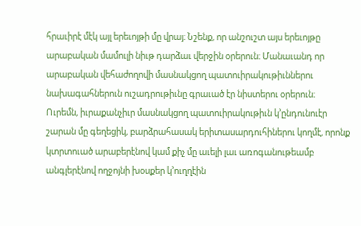հրաւիրէ մէկ այլ երեւոյթի մը վրայ։ Նշենք, որ անշուշտ այս երեւոյթը արաբական մամուլի նիւթ դարձաւ վերջին օրերուն։ Մանաւանդ որ արաբական վեհաժողովի մասնակցող պատուիրակութիւններու նախագահներուն ուշադրութիւնը գրաւած էր նիստերու օրերուն։
Ուրեմն, իւրաքանչիւր մասնակցող պատուիրակութիւն կ’ընդունուէր շարան մը գեղեցիկ, բարձրահասակ երիտասարդուհիներու կողմէ, որոնք կտրտուած արաբերէնով կամ քիչ մը աւելի լաւ առոգանութեամբ անգլերէնով ողջոյնի խօսքեր կ’ուղղէին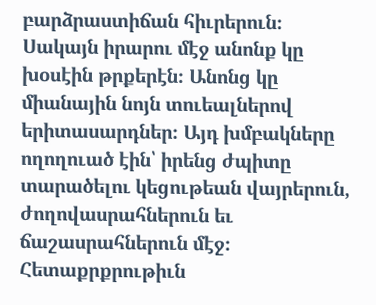բարձրաստիճան հիւրերուն։ Սակայն իրարու մէջ անոնք կը խօսէին թրքերէն։ Անոնց կը միանային նոյն տուեալներով երիտասարդներ։ Այդ խմբակները ողողուած էին՝ իրենց ժպիտը տարածելու կեցութեան վայրերուն, ժողովասրահներուն եւ ճաշասրահներուն մէջ։
Հետաքրքրութիւն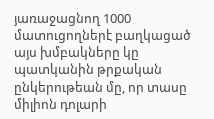յառաջացնող 1000 մատուցողներէ բաղկացած այս խմբակները կը պատկանին թրքական ընկերութեան մը, որ տասը միլիոն դոլարի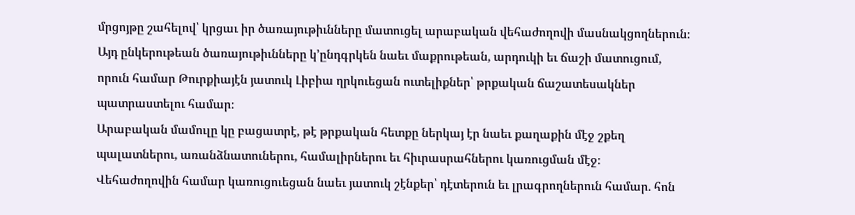մրցոյթը շահելով՝ կրցաւ իր ծառայութիւնները մատուցել արաբական վեհաժողովի մասնակցողներուն։
Այդ ընկերութեան ծառայութիւնները կ’ընդգրկեն նաեւ մաքրութեան, արդուկի եւ ճաշի մատուցում, որուն համար Թուրքիայէն յատուկ Լիբիա ղրկուեցան ուտելիքներ՝ թրքական ճաշատեսակներ պատրաստելու համար։
Արաբական մամուլը կը բացատրէ, թէ թրքական հետքը ներկայ էր նաեւ քաղաքին մէջ շքեղ պալատներու, առանձնատուներու, համալիրներու եւ հիւրասրահներու կառուցման մէջ։
Վեհաժողովին համար կառուցուեցան նաեւ յատուկ շէնքեր՝ դէտերուն եւ լրագրողներուն համար. հոն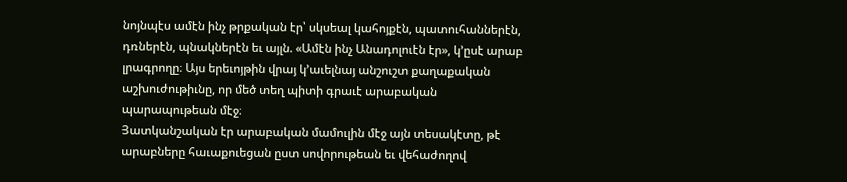նոյնպէս ամէն ինչ թրքական էր՝ սկսեալ կահոյքէն, պատուհաններէն, դռներէն, պնակներէն եւ այլն. «Ամէն ինչ Անադոլուէն էր», կ’ըսէ արաբ լրագրողը։ Այս երեւոյթին վրայ կ’աւելնայ անշուշտ քաղաքական աշխուժութիւնը, որ մեծ տեղ պիտի գրաւէ արաբական պարապութեան մէջ։
Յատկանշական էր արաբական մամուլին մէջ այն տեսակէտը, թէ արաբները հաւաքուեցան ըստ սովորութեան եւ վեհաժողով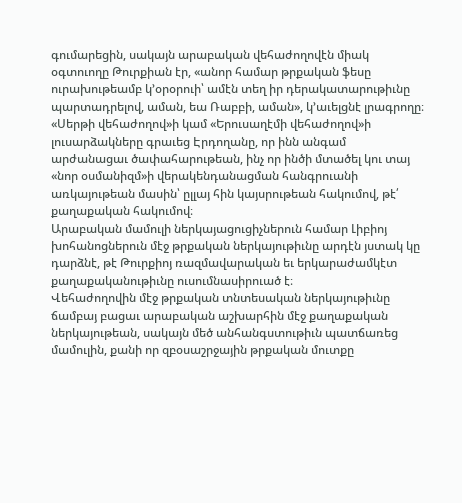գումարեցին, սակայն արաբական վեհաժողովէն միակ օգտուողը Թուրքիան էր, «անոր համար թրքական ֆեսը ուրախութեամբ կ’օրօրուի՝ ամէն տեղ իր դերակատարութիւնը պարտադրելով, աման, եա Ռաբբի, աման», կ’աւելցնէ լրագրողը։
«Սերթի վեհաժողով»ի կամ «Երուսաղէմի վեհաժողով»ի լուսարձակները գրաւեց Էրդողանը, որ ինն անգամ արժանացաւ ծափահարութեան, ինչ որ ինծի մտածել կու տայ «նոր օսմանիզմ»ի վերակենդանացման հանգրուանի առկայութեան մասին՝ ըլլայ հին կայսրութեան հակումով, թէ՛ քաղաքական հակումով։
Արաբական մամուլի ներկայացուցիչներուն համար Լիբիոյ խոհանոցներուն մէջ թրքական ներկայութիւնը արդէն յստակ կը դարձնէ, թէ Թուրքիոյ ռազմավարական եւ երկարաժամկէտ քաղաքականութիւնը ուսումնասիրուած է։
Վեհաժողովին մէջ թրքական տնտեսական ներկայութիւնը ճամբայ բացաւ արաբական աշխարհին մէջ քաղաքական ներկայութեան, սակայն մեծ անհանգստութիւն պատճառեց մամուլին, քանի որ զբօսաշրջային թրքական մուտքը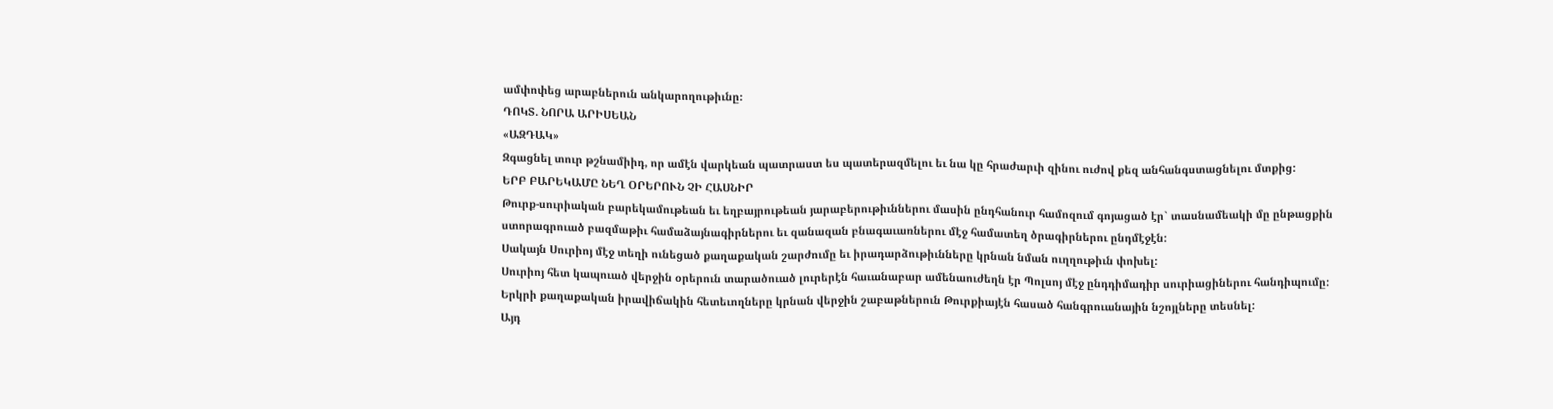ամփոփեց արաբներուն անկարողութիւնը։
ԴՈԿՏ. ՆՈՐԱ ԱՐԻՍԵԱՆ
«ԱԶԴԱԿ»
Զգացնել տուր թշնամիիդ, որ ամէն վարկեան պատրաստ ես պատերազմելու եւ նա կը հրաժարւի զինու ուժով քեզ անհանգստացնելու մտքից:
ԵՐԲ ԲԱՐԵԿԱՄԸ ՆԵՂ ՕՐԵՐՈՒՆ ՉԻ ՀԱՍՆԻՐ
Թուրք-սուրիական բարեկամութեան եւ եղբայրութեան յարաբերութիւններու մասին ընդհանուր համոզում գոյացած էր` տասնամեակի մը ընթացքին ստորագրուած բազմաթիւ համաձայնագիրներու եւ զանազան բնագաւառներու մէջ համատեղ ծրագիրներու ընդմէջէն:
Սակայն Սուրիոյ մէջ տեղի ունեցած քաղաքական շարժումը եւ իրադարձութիւնները կրնան նման ուղղութիւն փոխել:
Սուրիոյ հետ կապուած վերջին օրերուն տարածուած լուրերէն հաւանաբար ամենաուժեղն էր Պոլսոյ մէջ ընդդիմադիր սուրիացիներու հանդիպումը:
Երկրի քաղաքական իրավիճակին հետեւողները կրնան վերջին շաբաթներուն Թուրքիայէն հասած հանգրուանային նշոյլները տեսնել:
Այդ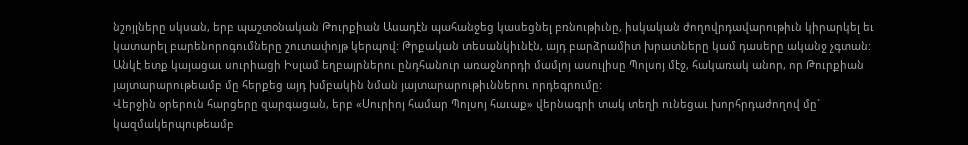նշոյլները սկսան, երբ պաշտօնական Թուրքիան Ասադէն պահանջեց կասեցնել բռնութիւնը, իսկական ժողովրդավարութիւն կիրարկել եւ կատարել բարենորոգումները շուտափոյթ կերպով: Թրքական տեսանկիւնէն, այդ բարձրամիտ խրատները կամ դասերը ականջ չգտան:
Անկէ ետք կայացաւ սուրիացի Իսլամ եղբայրներու ընդհանուր առաջնորդի մամլոյ ասուլիսը Պոլսոյ մէջ, հակառակ անոր, որ Թուրքիան յայտարարութեամբ մը հերքեց այդ խմբակին նման յայտարարութիւններու որդեգրումը:
Վերջին օրերուն հարցերը զարգացան, երբ «Սուրիոյ համար Պոլսոյ հաւաք» վերնագրի տակ տեղի ունեցաւ խորհրդաժողով մը` կազմակերպութեամբ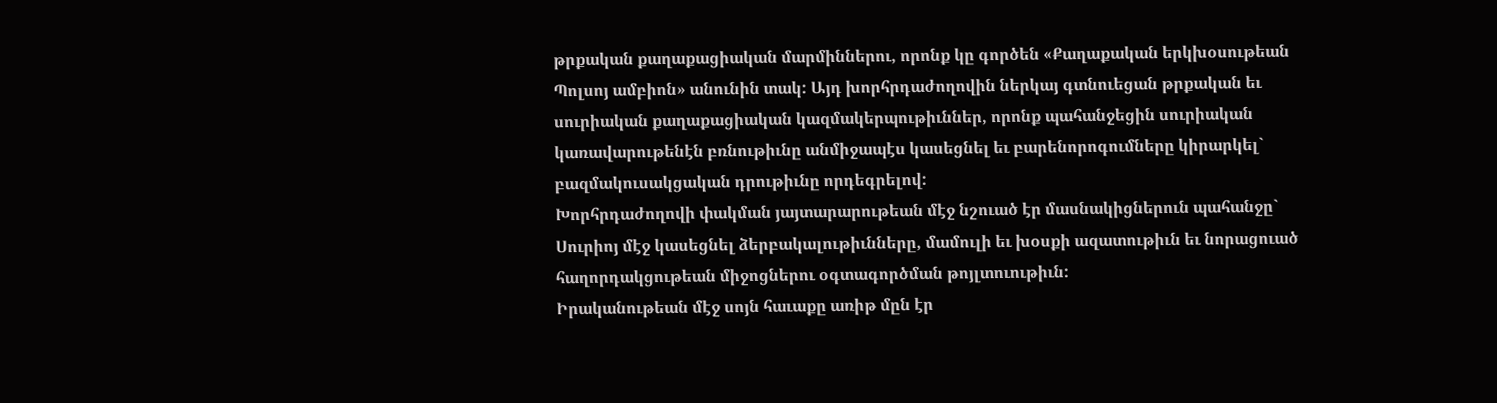թրքական քաղաքացիական մարմիններու, որոնք կը գործեն «Քաղաքական երկխօսութեան Պոլսոյ ամբիոն» անունին տակ: Այդ խորհրդաժողովին ներկայ գտնուեցան թրքական եւ սուրիական քաղաքացիական կազմակերպութիւններ, որոնք պահանջեցին սուրիական կառավարութենէն բռնութիւնը անմիջապէս կասեցնել եւ բարենորոգումները կիրարկել` բազմակուսակցական դրութիւնը որդեգրելով:
Խորհրդաժողովի փակման յայտարարութեան մէջ նշուած էր մասնակիցներուն պահանջը` Սուրիոյ մէջ կասեցնել ձերբակալութիւնները, մամուլի եւ խօսքի ազատութիւն եւ նորացուած հաղորդակցութեան միջոցներու օգտագործման թոյլտուութիւն:
Իրականութեան մէջ սոյն հաւաքը առիթ մըն էր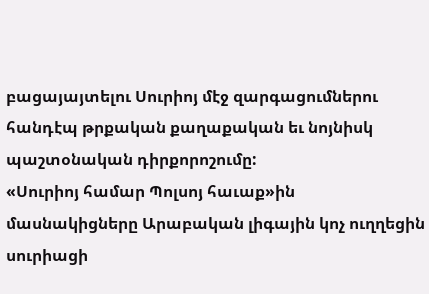բացայայտելու Սուրիոյ մէջ զարգացումներու հանդէպ թրքական քաղաքական եւ նոյնիսկ պաշտօնական դիրքորոշումը:
«Սուրիոյ համար Պոլսոյ հաւաք»ին մասնակիցները Արաբական լիգային կոչ ուղղեցին սուրիացի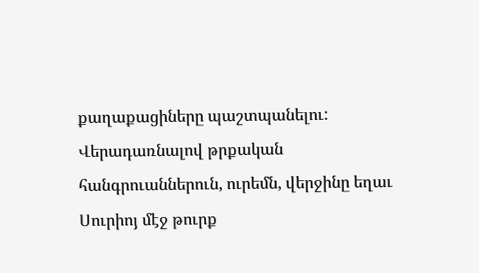քաղաքացիները պաշտպանելու:
Վերադառնալով թրքական հանգրուաններուն, ուրեմն, վերջինը եղաւ Սուրիոյ մէջ թուրք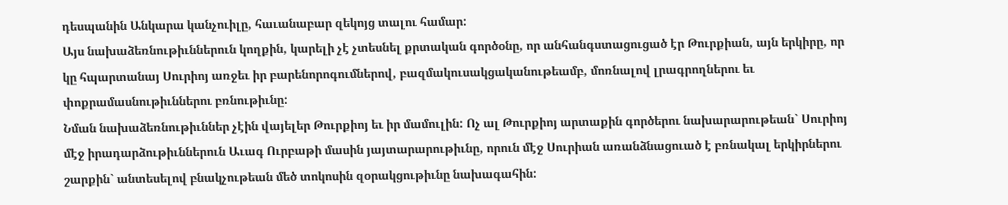դեսպանին Անկարա կանչուիլը, հաւանաբար զեկոյց տալու համար:
Այս նախաձեռնութիւններուն կողքին, կարելի չէ չտեսնել քրտական գործօնը, որ անհանգստացուցած էր Թուրքիան, այն երկիրը, որ կը հպարտանայ Սուրիոյ առջեւ իր բարենորոգումներով, բազմակուսակցականութեամբ, մոռնալով լրագրողներու եւ փոքրամասնութիւններու բռնութիւնը:
Նման նախաձեռնութիւններ չէին վայելեր Թուրքիոյ եւ իր մամուլին: Ոչ ալ Թուրքիոյ արտաքին գործերու նախարարութեան` Սուրիոյ մէջ իրադարձութիւններուն Աւագ Ուրբաթի մասին յայտարարութիւնը, որուն մէջ Սուրիան առանձնացուած է բռնակալ երկիրներու շարքին` անտեսելով բնակչութեան մեծ տոկոսին զօրակցութիւնը նախագահին: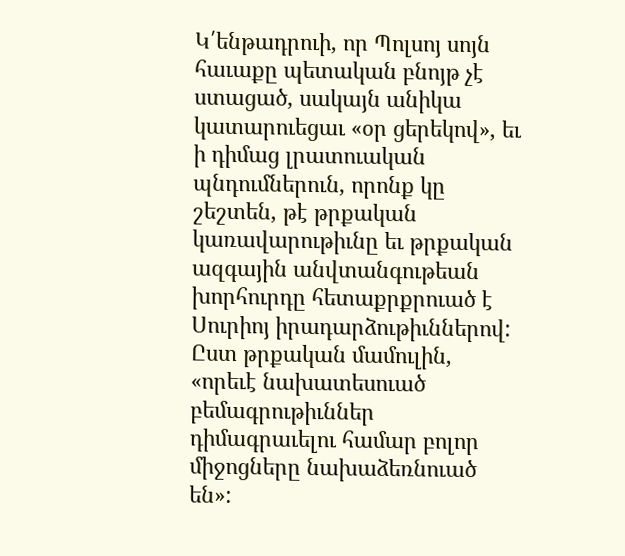Կ՛ենթադրուի, որ Պոլսոյ սոյն հաւաքը պետական բնոյթ չէ ստացած, սակայն անիկա կատարուեցաւ «օր ցերեկով», եւ ի դիմաց լրատուական պնդումներուն, որոնք կը շեշտեն, թէ թրքական կառավարութիւնը եւ թրքական ազգային անվտանգութեան խորհուրդը հետաքրքրուած է Սուրիոյ իրադարձութիւններով: Ըստ թրքական մամուլին, «որեւէ նախատեսուած բեմագրութիւններ դիմագրաւելու համար բոլոր միջոցները նախաձեռնուած են»: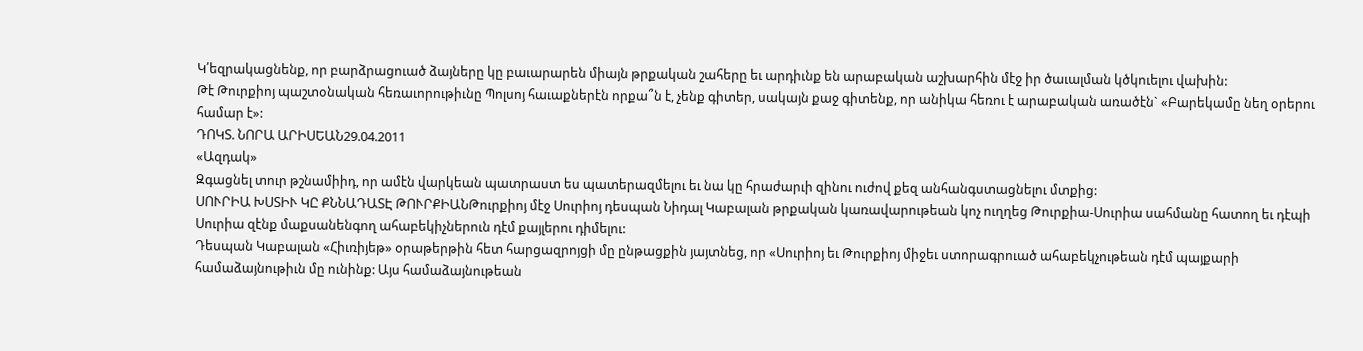Կ՛եզրակացնենք, որ բարձրացուած ձայները կը բաւարարեն միայն թրքական շահերը եւ արդիւնք են արաբական աշխարհին մէջ իր ծաւալման կծկուելու վախին:
Թէ Թուրքիոյ պաշտօնական հեռաւորութիւնը Պոլսոյ հաւաքներէն որքա՞ն է, չենք գիտեր, սակայն քաջ գիտենք, որ անիկա հեռու է արաբական առածէն` «Բարեկամը նեղ օրերու համար է»:
ԴՈԿՏ. ՆՈՐԱ ԱՐԻՍԵԱՆ29.04.2011
«Ազդակ»
Զգացնել տուր թշնամիիդ, որ ամէն վարկեան պատրաստ ես պատերազմելու եւ նա կը հրաժարւի զինու ուժով քեզ անհանգստացնելու մտքից:
ՍՈՒՐԻԱ ԽՍՏԻՒ ԿԸ ՔՆՆԱԴԱՏԷ ԹՈՒՐՔԻԱՆԹուրքիոյ մէջ Սուրիոյ դեսպան Նիդալ Կաբալան թրքական կառավարութեան կոչ ուղղեց Թուրքիա-Սուրիա սահմանը հատող եւ դէպի Սուրիա զէնք մաքսանենգող ահաբեկիչներուն դէմ քայլերու դիմելու:
Դեսպան Կաբալան «Հիւռիյեթ» օրաթերթին հետ հարցազրոյցի մը ընթացքին յայտնեց, որ «Սուրիոյ եւ Թուրքիոյ միջեւ ստորագրուած ահաբեկչութեան դէմ պայքարի համաձայնութիւն մը ունինք: Այս համաձայնութեան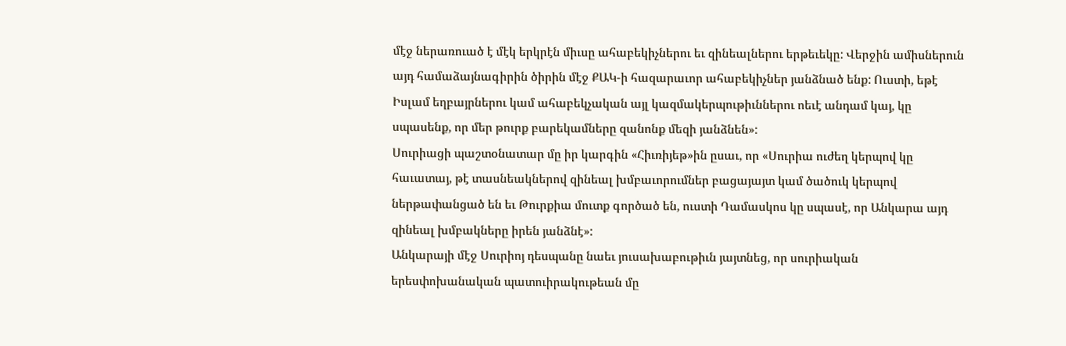մէջ ներառուած է մէկ երկրէն միւսը ահաբեկիչներու եւ զինեալներու երթեւեկը: Վերջին ամիսներուն այդ համաձայնագիրին ծիրին մէջ ՔԱԿ-ի հազարաւոր ահաբեկիչներ յանձնած ենք: Ուստի, եթէ Իսլամ եղբայրներու կամ ահաբեկչական այլ կազմակերպութիւններու ոեւէ անդամ կայ, կը սպասենք, որ մեր թուրք բարեկամները զանոնք մեզի յանձնեն»:
Սուրիացի պաշտօնատար մը իր կարգին «Հիւռիյեթ»ին ըսաւ, որ «Սուրիա ուժեղ կերպով կը հաւատայ, թէ տասնեակներով զինեալ խմբաւորումներ բացայայտ կամ ծածուկ կերպով ներթափանցած են եւ Թուրքիա մուտք գործած են, ուստի Դամասկոս կը սպասէ, որ Անկարա այդ զինեալ խմբակները իրեն յանձնէ»:
Անկարայի մէջ Սուրիոյ դեսպանը նաեւ յուսախաբութիւն յայտնեց, որ սուրիական երեսփոխանական պատուիրակութեան մը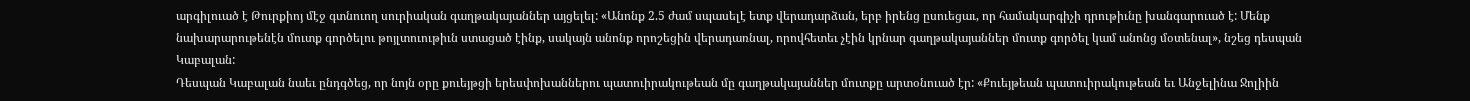արգիլուած է Թուրքիոյ մէջ գտնուող սուրիական գաղթակայաններ այցելել: «Անոնք 2.5 ժամ սպասելէ ետք վերադարձան, երբ իրենց ըսուեցաւ, որ համակարգիչի դրութիւնը խանգարուած է: Մենք նախարարութենէն մուտք գործելու թոյլտուութիւն ստացած էինք, սակայն անոնք որոշեցին վերադառնալ, որովհետեւ չէին կրնար գաղթակայաններ մուտք գործել կամ անոնց մօտենալ», նշեց դեսպան Կաբալան:
Դեսպան Կաբալան նաեւ ընդգծեց, որ նոյն օրը քուեյթցի երեսփոխաններու պատուիրակութեան մը գաղթակայաններ մուտքը արտօնուած էր: «Քուեյթեան պատուիրակութեան եւ Անջելինա Ջոլիին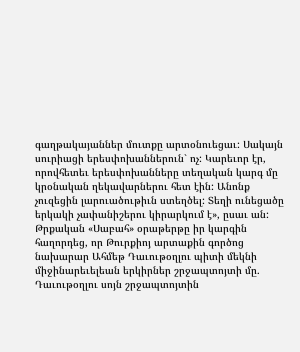գաղթակայաններ մուտքը արտօնուեցաւ: Սակայն սուրիացի երեսփոխաններուն` ոչ: Կարեւոր էր, որովհետեւ երեսփոխանները տեղական կարգ մը կրօնական ղեկավարներու հետ էին: Անոնք չուզեցին լարուածութիւն ստեղծել: Տեղի ունեցածը երկակի չափանիշերու կիրարկում է», ըսաւ ան:
Թրքական «Սաբահ» օրաթերթը իր կարգին հաղորդեց, որ Թուրքիոյ արտաքին գործոց նախարար Ահմեթ Դաւութօղլու պիտի մեկնի միջինարեւելեան երկիրներ շրջապտոյտի մը. Դաւութօղլու սոյն շրջապտոյտին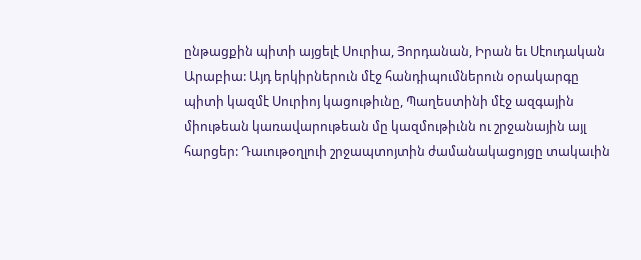ընթացքին պիտի այցելէ Սուրիա, Յորդանան, Իրան եւ Սէուդական Արաբիա: Այդ երկիրներուն մէջ հանդիպումներուն օրակարգը պիտի կազմէ Սուրիոյ կացութիւնը, Պաղեստինի մէջ ազգային միութեան կառավարութեան մը կազմութիւնն ու շրջանային այլ հարցեր: Դաւութօղլուի շրջապտոյտին ժամանակացոյցը տակաւին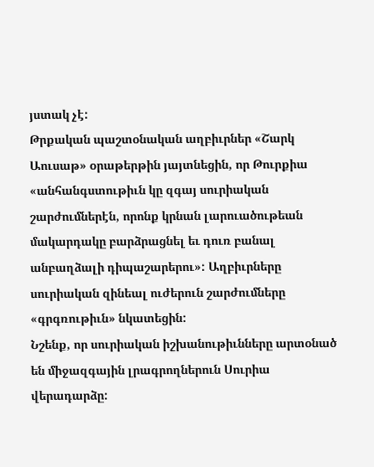յստակ չէ:
Թրքական պաշտօնական աղբիւրներ «Շարկ Աուսաթ» օրաթերթին յայտնեցին, որ Թուրքիա «անհանգստութիւն կը զգայ սուրիական շարժումներէն, որոնք կրնան լարուածութեան մակարդակը բարձրացնել եւ դուռ բանալ անբաղձալի դիպաշարերու»: Աղբիւրները սուրիական զինեալ ուժերուն շարժումները «գրգռութիւն» նկատեցին:
Նշենք, որ սուրիական իշխանութիւնները արտօնած են միջազգային լրագրողներուն Սուրիա վերադարձը: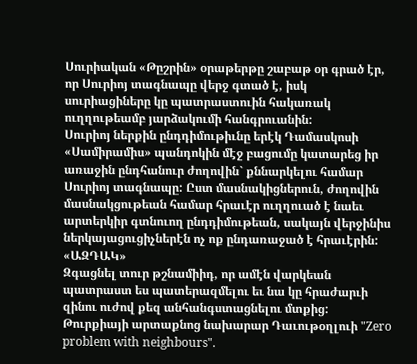Սուրիական «Թըշրին» օրաթերթը շաբաթ օր գրած էր, որ Սուրիոյ տագնապը վերջ գտած է, իսկ սուրիացիները կը պատրաստուին հակառակ ուղղութեամբ յարձակումի հանգրուանին:
Սուրիոյ ներքին ընդդիմութիւնը երէկ Դամասկոսի «Սամիրամիս» պանդոկին մէջ բացումը կատարեց իր առաջին ընդհանուր ժողովին` քննարկելու համար Սուրիոյ տագնապը: Ըստ մասնակիցներուն, ժողովին մասնակցութեան համար հրաւէր ուղղուած է նաեւ արտերկիր գտնուող ընդդիմութեան, սակայն վերջինիս ներկայացուցիչներէն ոչ ոք ընդառաջած է հրաւէրին:
«ԱԶԴԱԿ»
Զգացնել տուր թշնամիիդ, որ ամէն վարկեան պատրաստ ես պատերազմելու եւ նա կը հրաժարւի զինու ուժով քեզ անհանգստացնելու մտքից:
Թուրքիայի արտաքնոց նախարար Դաւութօղլուի "Zero problem with neighbours".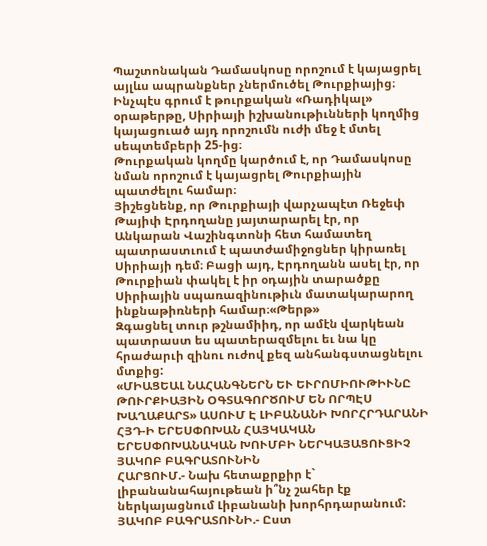Պաշտոնական Դամասկոսը որոշում է կայացրել այլևս ապրանքներ չներմուծել Թուրքիայից։
Ինչպէս գրում է թուրքական «Ռադիկալ» օրաթերթը, Սիրիայի իշխանութիւնների կողմից կայացուած այդ որոշումն ուժի մեջ է մտել սեպտեմբերի 25-ից։
Թուրքական կողմը կարծում է, որ Դամասկոսը նման որոշում է կայացրել Թուրքիային պատժելու համար։
Յիշեցնենք, որ Թուրքիայի վարչապէտ Ռեջեփ Թայիփ Էրդողանը յայտարարել էր, որ Անկարան Վաշինգտոնի հետ համատեղ պատրաստւում է պատժամիջոցներ կիրառել Սիրիայի դեմ։ Բացի այդ, Էրդողանն ասել էր, որ Թուրքիան փակել է իր օդային տարածքը Սիրիային սպառազինութիւն մատակարարող ինքնաթիռների համար։«Թերթ»
Զգացնել տուր թշնամիիդ, որ ամէն վարկեան պատրաստ ես պատերազմելու եւ նա կը հրաժարւի զինու ուժով քեզ անհանգստացնելու մտքից:
«ՄԻԱՑԵԱԼ ՆԱՀԱՆԳՆԵՐՆ ԵՒ ԵՒՐՈՄԻՈՒԹԻՒՆԸ ԹՈՒՐՔԻԱՅԻՆ ՕԳՏԱԳՈՐԾՈՒՄ ԵՆ ՈՐՊԷՍ ԽԱՂԱՔԱՐՏ» ԱՍՈՒՄ Է ԼԻԲԱՆԱՆԻ ԽՈՐՀՐԴԱՐԱՆԻ ՀՅԴ-Ի ԵՐԵՍՓՈԽԱՆ ՀԱՅԿԱԿԱՆ ԵՐԵՍՓՈԽԱՆԱԿԱՆ ԽՈՒՄԲԻ ՆԵՐԿԱՅԱՑՈՒՑԻՉ ՅԱԿՈԲ ԲԱԳՐԱՏՈՒՆԻՆ
ՀԱՐՑՈՒՄ.- Նախ հետաքրքիր է` լիբանանահայութեան ի՞նչ շահեր էք ներկայացնում Լիբանանի խորհրդարանում:
ՅԱԿՈԲ ԲԱԳՐԱՏՈՒՆԻ.- Ըստ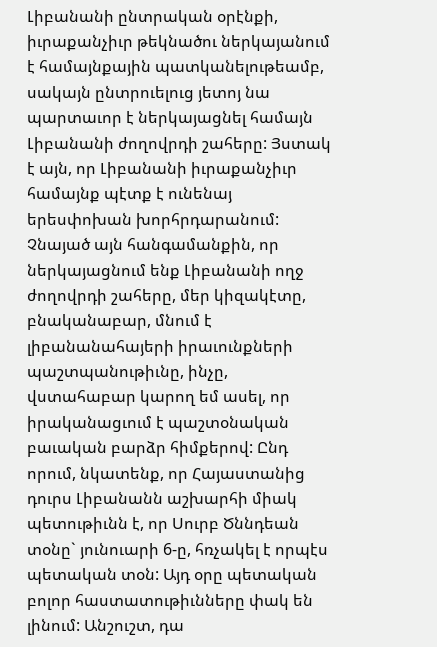Լիբանանի ընտրական օրէնքի, իւրաքանչիւր թեկնածու ներկայանում է համայնքային պատկանելութեամբ, սակայն ընտրուելուց յետոյ նա պարտաւոր է ներկայացնել համայն Լիբանանի ժողովրդի շահերը: Յստակ է այն, որ Լիբանանի իւրաքանչիւր համայնք պէտք է ունենայ երեսփոխան խորհրդարանում: Չնայած այն հանգամանքին, որ ներկայացնում ենք Լիբանանի ողջ ժողովրդի շահերը, մեր կիզակէտը, բնականաբար, մնում է լիբանանահայերի իրաւունքների պաշտպանութիւնը, ինչը, վստահաբար կարող եմ ասել, որ իրականացւում է պաշտօնական բաւական բարձր հիմքերով: Ընդ որում, նկատենք, որ Հայաստանից դուրս Լիբանանն աշխարհի միակ պետութիւնն է, որ Սուրբ Ծննդեան տօնը` յունուարի 6-ը, հռչակել է որպէս պետական տօն: Այդ օրը պետական բոլոր հաստատութիւնները փակ են լինում: Անշուշտ, դա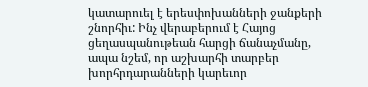կատարուել է երեսփոխանների ջանքերի շնորհիւ: Ինչ վերաբերում է Հայոց ցեղասպանութեան հարցի ճանաչմանը, ապա նշեմ, որ աշխարհի տարբեր խորհրդարանների կարեւոր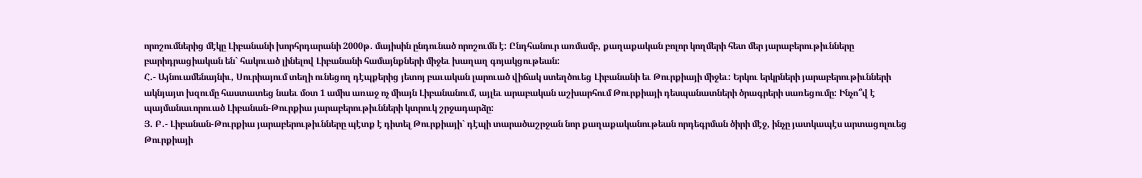որոշումներից մէկը Լիբանանի խորհրդարանի 2000թ. մայիսին ընդունած որոշումն է: Ընդհանուր առմամբ, քաղաքական բոլոր կողմերի հետ մեր յարաբերութիւնները բարիդրացիական են` հակուած լինելով Լիբանանի համայնքների միջեւ խաղաղ գոյակցութեան:
Հ.- Այնուամենայնիւ, Սուրիայում տեղի ունեցող դէպքերից յետոյ բաւական լարուած վիճակ ստեղծուեց Լիբանանի եւ Թուրքիայի միջեւ: Երկու երկրների յարաբերութիւնների ակնյայտ խզումը հաստատեց նաեւ մօտ 1 ամիս առաջ ոչ միայն Լիբանանում, այլեւ արաբական աշխարհում Թուրքիայի դեսպանատների ծրագրերի սառեցումը: Ինչո՞վ է պայմանաւորուած Լիբանան-Թուրքիա յարաբերութիւնների կտրուկ շրջադարձը:
Յ. Բ.- Լիբանան-Թուրքիա յարաբերութիւնները պէտք է դիտել Թուրքիայի` դէպի տարածաշրջան նոր քաղաքականութեան որդեգրման ծիրի մէջ, ինչը յատկապէս արտացոլուեց Թուրքիայի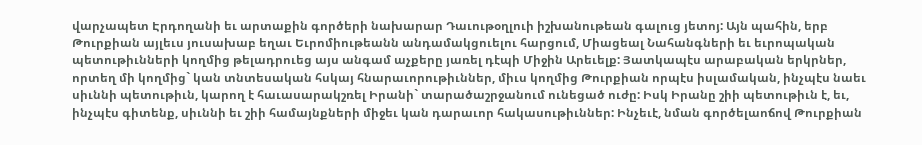վարչապետ Էրդողանի եւ արտաքին գործերի նախարար Դաւութօղլուի իշխանութեան գալուց յետոյ: Այն պահին, երբ Թուրքիան այլեւս յուսախաբ եղաւ Եւրոմիութեանն անդամակցուելու հարցում, Միացեալ Նահանգների եւ եւրոպական պետութիւնների կողմից թելադրուեց այս անգամ աչքերը յառել դէպի Միջին Արեւելք: Յատկապէս արաբական երկրներ, որտեղ մի կողմից` կան տնտեսական հսկայ հնարաւորութիւններ, միւս կողմից Թուրքիան որպէս իսլամական, ինչպէս նաեւ սիւննի պետութիւն, կարող է հաւասարակշռել Իրանի` տարածաշրջանում ունեցած ուժը: Իսկ Իրանը շիի պետութիւն է, եւ, ինչպէս գիտենք, սիւննի եւ շիի համայնքների միջեւ կան դարաւոր հակասութիւններ: Ինչեւէ, նման գործելաոճով Թուրքիան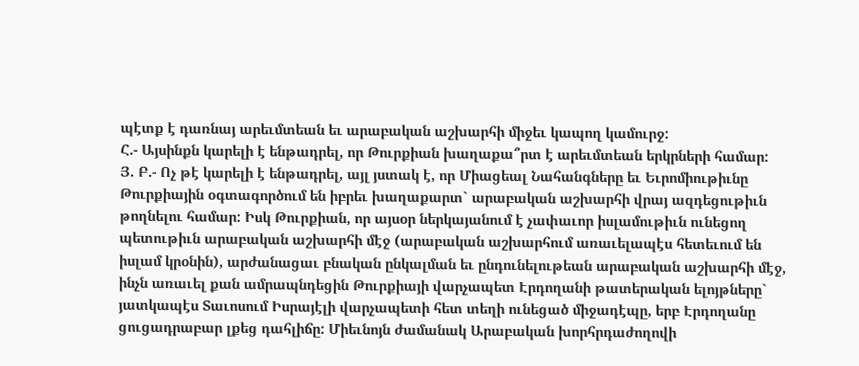պէտք է դառնայ արեւմտեան եւ արաբական աշխարհի միջեւ կապող կամուրջ:
Հ.- Այսինքն կարելի է ենթադրել, որ Թուրքիան խաղաքա՞րտ է արեւմտեան երկրների համար:
Յ. Բ.- Ոչ թէ կարելի է ենթադրել, այլ յստակ է, որ Միացեալ Նահանգները եւ Եւրոմիութիւնը Թուրքիային օգտագործում են իբրեւ խաղաքարտ` արաբական աշխարհի վրայ ազդեցութիւն թողնելու համար: Իսկ Թուրքիան, որ այսօր ներկայանում է չափաւոր իսլամութիւն ունեցող պետութիւն արաբական աշխարհի մէջ (արաբական աշխարհում առաւելապէս հետեւում են իսլամ կրօնին), արժանացաւ բնական ընկալման եւ ընդունելութեան արաբական աշխարհի մէջ, ինչն առաւել քան ամրապնդեցին Թուրքիայի վարչապետ Էրդողանի թատերական ելոյթները` յատկապէս Տաւոսում Իսրայէլի վարչապետի հետ տեղի ունեցած միջադէպը, երբ Էրդողանը ցուցադրաբար լքեց դահլիճը: Միեւնոյն ժամանակ Արաբական խորհրդաժողովի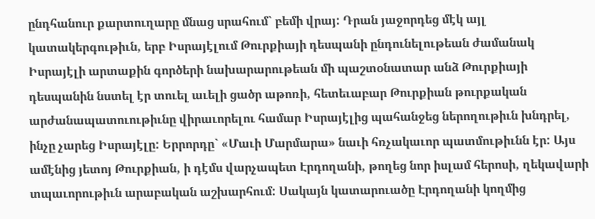ընդհանուր քարտուղարը մնաց սրահում` բեմի վրայ: Դրան յաջորդեց մէկ այլ կատակերգութիւն, երբ Իսրայէլում Թուրքիայի դեսպանի ընդունելութեան ժամանակ Իսրայէլի արտաքին գործերի նախարարութեան մի պաշտօնատար անձ Թուրքիայի դեսպանին նստել էր տուել աւելի ցածր աթոռի, հետեւաբար Թուրքիան թուրքական արժանապատուութիւնը վիրաւորելու համար Իսրայէլից պահանջեց ներողութիւն խնդրել, ինչը չարեց Իսրայէլը: Երրորդը` «Մաւի Մարմարա» նաւի հռչակաւոր պատմութիւնն էր: Այս ամէնից յետոյ Թուրքիան, ի դէմս վարչապետ Էրդողանի, թողեց նոր իսլամ հերոսի, ղեկավարի տպաւորութիւն արաբական աշխարհում: Սակայն կատարուածը Էրդողանի կողմից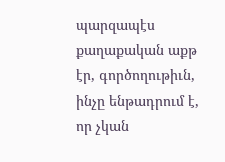պարզապէս քաղաքական աքթ էր, գործողութիւն, ինչը ենթադրում է, որ չկան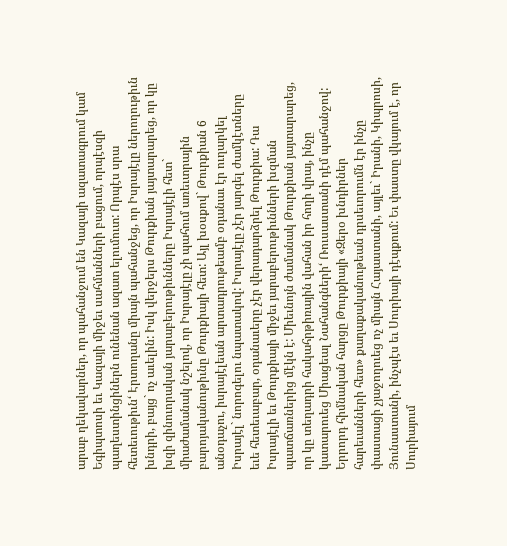արաբ ղեկավարներ, որ պահանջում են Կազայի ազատագրում կամ Եգիպտոսի եւ Կազայի միջեւ սահմանների բացում, որպէսզի պաղեստինցիներն ունենան ազատ ելումուտ: Որպէս սրա հետեւութիւն‘ Էրտողանը միայն պահանջեց, որ Իսրայէլը ներողութիւն խնդրի, բայց` ոչ աւելին: Իսկ վերջերս Թուրքիան յայտարարեց, որ կը խզի զինուորական յարաբերութիւնները Իսրայէլի հետ` միաժամանակ նշելով, որ Իսրայէլը չի պահում առեւտրային բարոյականութիւնը Թուրքիայի հետ: Այլ խօսքով` Թուրքիան 6 անօդաչու, իսրայէլեան արտադրութեամբ օդանաւ էր ուղարկել Իսրայէլ` նորոգելու նպատակով: Իսրայէլը չէր յարգել ժամկէտները եւե հետեւաբար, օդանաւերը չէր վերադարձրել Թուրքիա: Դա Իսրայէլի եւ Թուրքիայի միջեւ յարաբերութիւնների խզման պատճառներից մէկն է: Միեւնոյն ժամանակ Թուրքիան յայտարարեց, որ կը տեղադրի հակահրթիռային վահան իր հողի վրայ, ինչը կատարուեց Միացեալ Նահանգների‘ Ռուսաստանի դէմ պահանջով: Երրորդ հիմնական հարցը Թուրքիայի «Զերօ խնդիրներ հարեւանների հետ» քաղաքականութեան դրսեւորումն էր ինչը փաստացի չյաջողուեց ոչ միայն Հայաստանի, այլեւ` Իրանի, Կիպրոսի, Յունաստանի, ինչպէս եւ Սուրիայի դէպքում: Եւ փաստը վկայում է, որ Սուրիայում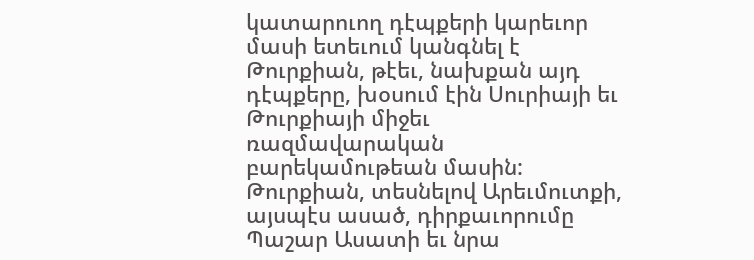կատարուող դէպքերի կարեւոր մասի ետեւում կանգնել է Թուրքիան, թէեւ, նախքան այդ դէպքերը, խօսում էին Սուրիայի եւ Թուրքիայի միջեւ ռազմավարական բարեկամութեան մասին: Թուրքիան, տեսնելով Արեւմուտքի, այսպէս ասած, դիրքաւորումը Պաշար Ասատի եւ նրա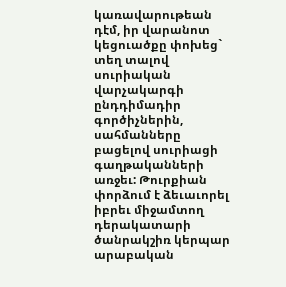կառավարութեան դէմ, իր վարանոտ կեցուածքը փոխեց` տեղ տալով սուրիական վարչակարգի ընդդիմադիր գործիչներին, սահմանները բացելով սուրիացի գաղթականների առջեւ: Թուրքիան փորձում է ձեւաւորել իբրեւ միջամտող դերակատարի ծանրակշիռ կերպար արաբական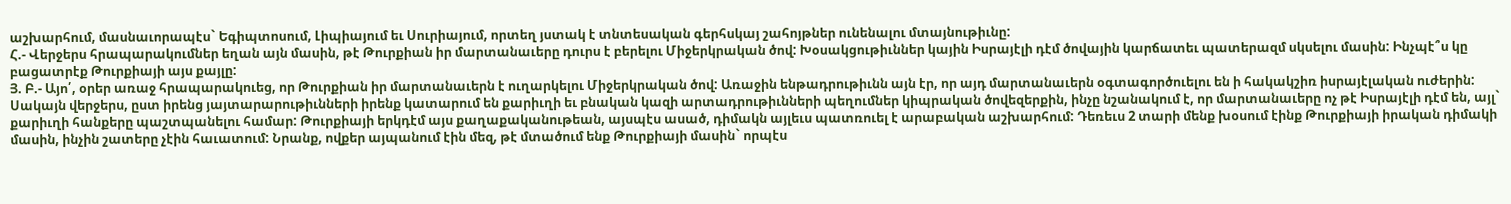աշխարհում, մասնաւորապէս` Եգիպտոսում, Լիպիայում եւ Սուրիայում, որտեղ յստակ է տնտեսական գերհսկայ շահոյթներ ունենալու մտայնութիւնը:
Հ.- Վերջերս հրապարակումներ եղան այն մասին, թէ Թուրքիան իր մարտանաւերը դուրս է բերելու Միջերկրական ծով: Խօսակցութիւններ կային Իսրայէլի դէմ ծովային կարճատեւ պատերազմ սկսելու մասին: Ինչպէ՞ս կը բացատրէք Թուրքիայի այս քայլը:
Յ. Բ.- Այո՛, օրեր առաջ հրապարակուեց, որ Թուրքիան իր մարտանաւերն է ուղարկելու Միջերկրական ծով: Առաջին ենթադրութիւնն այն էր, որ այդ մարտանաւերն օգտագործուելու են ի հակակշիռ իսրայէլական ուժերին: Սակայն վերջերս, ըստ իրենց յայտարարութիւնների իրենք կատարում են քարիւղի եւ բնական կազի արտադրութիւնների պեղումներ կիպրական ծովեզերքին, ինչը նշանակում է, որ մարտանաւերը ոչ թէ Իսրայէլի դէմ են, այլ` քարիւղի հանքերը պաշտպանելու համար: Թուրքիայի երկդէմ այս քաղաքականութեան, այսպէս ասած, դիմակն այլեւս պատռուել է արաբական աշխարհում: Դեռեւս 2 տարի մենք խօսում էինք Թուրքիայի իրական դիմակի մասին, ինչին շատերը չէին հաւատում: Նրանք, ովքեր այպանում էին մեզ, թէ մտածում ենք Թուրքիայի մասին` որպէս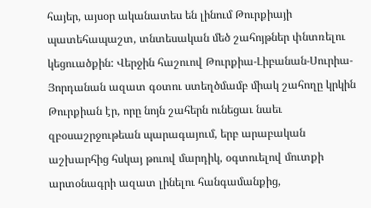հայեր, այսօր ականատես են լինում Թուրքիայի պատեհապաշտ, տնտեսական մեծ շահոյթներ փնտռելու կեցուածքին: Վերջին հաշուով Թուրքիա-Լիբանան-Սուրիա-Յորդանան ազատ գօտու ստեղծմամբ միակ շահողը կրկին Թուրքիան էր, որը նոյն շահերն ունեցաւ նաեւ զբօսաշրջութեան պարագայում, երբ արաբական աշխարհից հսկայ թուով մարդիկ, օգտուելով մուտքի արտօնագրի ազատ լինելու հանգամանքից,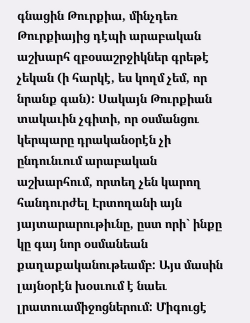գնացին Թուրքիա, մինչդեռ Թուրքիայից դէպի արաբական աշխարհ զբօսաշրջիկներ գրեթէ չեկան (ի հարկէ, ես կողմ չեմ, որ նրանք գան): Սակայն Թուրքիան տակաւին չգիտի, որ օսմանցու կերպարը դրականօրէն չի ընդունւում արաբական աշխարհում, որտեղ չեն կարող հանդուրժել Էրտողանի այն յայտարարութիւնը, ըստ որի` ինքը կը գայ նոր օսմանեան քաղաքականութեամբ: Այս մասին լայնօրէն խօսւում է նաեւ լրատուամիջոցներում: Միգուցէ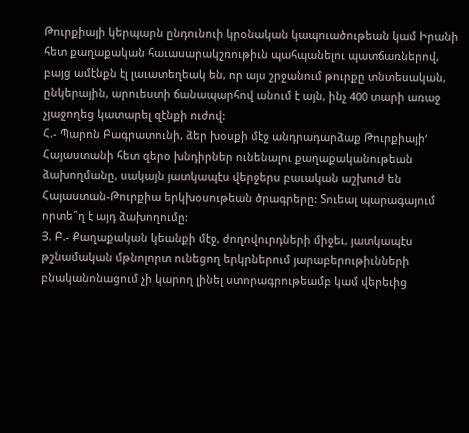Թուրքիայի կերպարն ընդունուի կրօնական կապուածութեան կամ Իրանի հետ քաղաքական հաւասարակշռութիւն պահպանելու պատճառներով, բայց ամէնքն էլ լաւատեղեակ են, որ այս շրջանում թուրքը տնտեսական, ընկերային, արուեստի ճանապարհով անում է այն, ինչ 400 տարի առաջ չյաջողեց կատարել զէնքի ուժով:
Հ.- Պարոն Բագրատունի, ձեր խօսքի մէջ անդրադարձաք Թուրքիայի‘ Հայաստանի հետ զերօ խնդիրներ ունենալու քաղաքականութեան ձախողմանը, սակայն յատկապէս վերջերս բաւական աշխուժ են Հայաստան-Թուրքիա երկխօսութեան ծրագրերը: Տուեալ պարագայում որտե՞ղ է այդ ձախողումը:
Յ. Բ.- Քաղաքական կեանքի մէջ, ժողովուրդների միջեւ, յատկապէս թշնամական մթնոլորտ ունեցող երկրներում յարաբերութիւնների բնականոնացում չի կարող լինել ստորագրութեամբ կամ վերեւից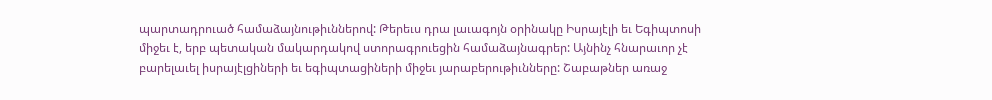պարտադրուած համաձայնութիւններով: Թերեւս դրա լաւագոյն օրինակը Իսրայէլի եւ Եգիպտոսի միջեւ է, երբ պետական մակարդակով ստորագրուեցին համաձայնագրեր: Այնինչ հնարաւոր չէ բարելաւել իսրայէլցիների եւ եգիպտացիների միջեւ յարաբերութիւնները: Շաբաթներ առաջ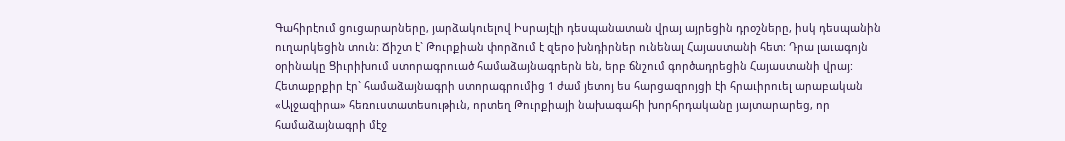Գահիրէում ցուցարարները, յարձակուելով Իսրայէլի դեսպանատան վրայ այրեցին դրօշները, իսկ դեսպանին ուղարկեցին տուն: Ճիշտ է` Թուրքիան փորձում է զերօ խնդիրներ ունենալ Հայաստանի հետ: Դրա լաւագոյն օրինակը Ցիւրիխում ստորագրուած համաձայնագրերն են, երբ ճնշում գործադրեցին Հայաստանի վրայ: Հետաքրքիր էր` համաձայնագրի ստորագրումից 1 ժամ յետոյ ես հարցազրոյցի էի հրաւիրուել արաբական «Ալջազիրա» հեռուստատեսութիւն, որտեղ Թուրքիայի նախագահի խորհրդականը յայտարարեց, որ համաձայնագրի մէջ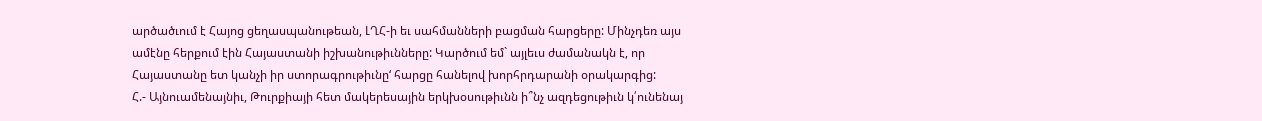արծածւում է Հայոց ցեղասպանութեան, ԼՂՀ-ի եւ սահմանների բացման հարցերը: Մինչդեռ այս ամէնը հերքում էին Հայաստանի իշխանութիւնները: Կարծում եմ` այլեւս ժամանակն է, որ Հայաստանը ետ կանչի իր ստորագրութիւնը‘ հարցը հանելով խորհրդարանի օրակարգից:
Հ.- Այնուամենայնիւ, Թուրքիայի հետ մակերեսային երկխօսութիւնն ի՞նչ ազդեցութիւն կ՛ունենայ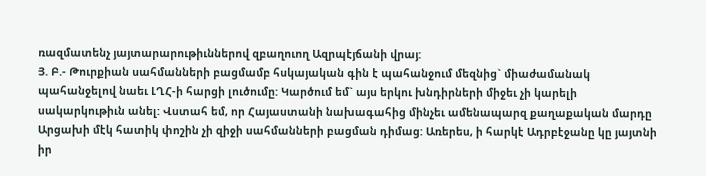ռազմատենչ յայտարարութիւններով զբաղուող Ազրպէյճանի վրայ:
Յ. Բ.- Թուրքիան սահմանների բացմամբ հսկայական գին է պահանջում մեզնից` միաժամանակ պահանջելով նաեւ ԼՂՀ-ի հարցի լուծումը: Կարծում եմ` այս երկու խնդիրների միջեւ չի կարելի սակարկութիւն անել: Վստահ եմ, որ Հայաստանի նախագահից մինչեւ ամենապարզ քաղաքական մարդը Արցախի մէկ հատիկ փոշին չի զիջի սահմանների բացման դիմաց: Առերես, ի հարկէ Ադրբէջանը կը յայտնի իր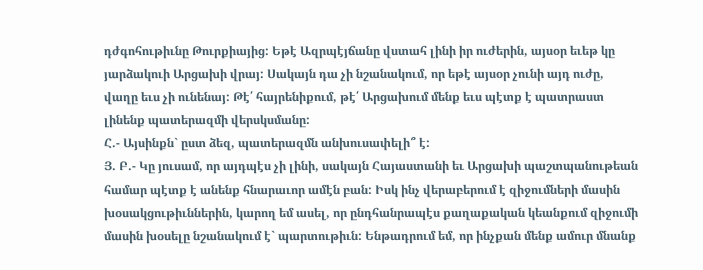դժգոհութիւնը Թուրքիայից: Եթէ Ազրպէյճանը վստահ լինի իր ուժերին, այսօր եւեթ կը յարձակուի Արցախի վրայ: Սակայն դա չի նշանակում, որ եթէ այսօր չունի այդ ուժը, վաղը եւս չի ունենայ: Թէ՛ հայրենիքում, թէ՛ Արցախում մենք եւս պէտք է պատրաստ լինենք պատերազմի վերսկսմանը:
Հ.- Այսինքն` ըստ ձեզ, պատերազմն անխուսափելի՞ է:
Յ. Բ.- Կը յուսամ, որ այդպէս չի լինի, սակայն Հայաստանի եւ Արցախի պաշտպանութեան համար պէտք է անենք հնարաւոր ամէն բան: Իսկ ինչ վերաբերում է զիջումների մասին խօսակցութիւններին, կարող եմ ասել, որ ընդհանրապէս քաղաքական կեանքում զիջումի մասին խօսելը նշանակում է` պարտութիւն: Ենթադրում եմ, որ ինչքան մենք ամուր մնանք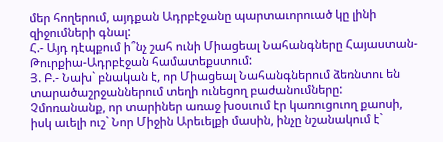մեր հողերում, այդքան Ադրբէջանը պարտաւորուած կը լինի զիջումների գնալ:
Հ.- Այդ դէպքում ի՞նչ շահ ունի Միացեալ Նահանգները Հայաստան-Թուրքիա-Ադրբէջան համատեքստում:
Յ. Բ.- Նախ` բնական է, որ Միացեալ Նահանգներում ձեռնտու են տարածաշրջաններում տեղի ունեցող բաժանումները: Չմոռանանք, որ տարիներ առաջ խօսւում էր կառուցուող քաոսի, իսկ աւելի ուշ` Նոր Միջին Արեւելքի մասին, ինչը նշանակում է`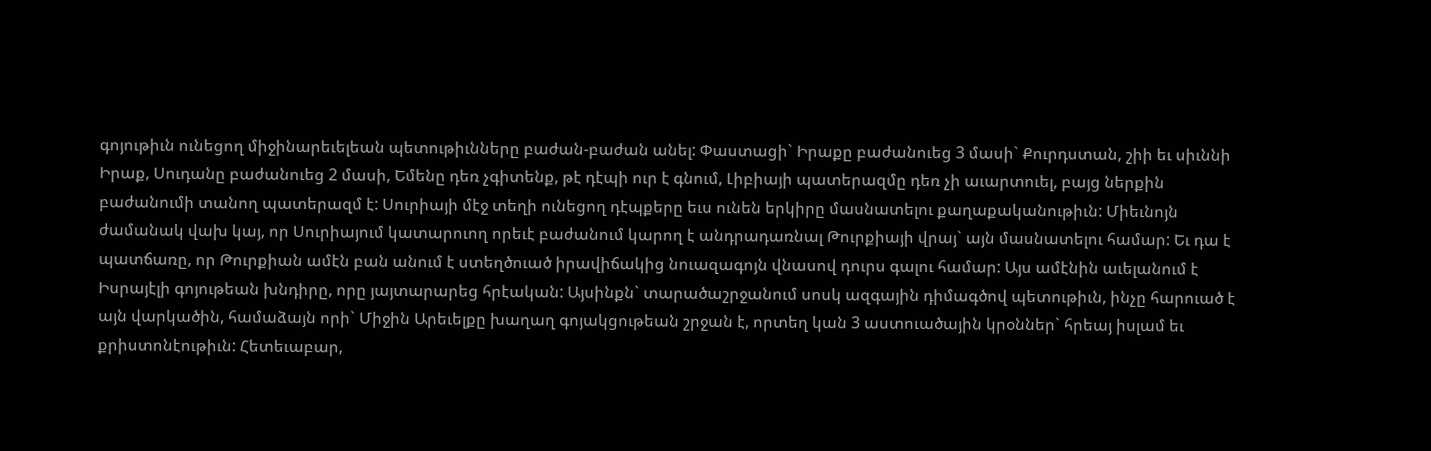գոյութիւն ունեցող միջինարեւելեան պետութիւնները բաժան-բաժան անել: Փաստացի` Իրաքը բաժանուեց 3 մասի` Քուրդստան, շիի եւ սիւննի Իրաք, Սուդանը բաժանուեց 2 մասի, Եմենը դեռ չգիտենք, թէ դէպի ուր է գնում, Լիբիայի պատերազմը դեռ չի աւարտուել, բայց ներքին բաժանումի տանող պատերազմ է: Սուրիայի մէջ տեղի ունեցող դէպքերը եւս ունեն երկիրը մասնատելու քաղաքականութիւն: Միեւնոյն ժամանակ վախ կայ, որ Սուրիայում կատարուող որեւէ բաժանում կարող է անդրադառնալ Թուրքիայի վրայ` այն մասնատելու համար: Եւ դա է պատճառը, որ Թուրքիան ամէն բան անում է ստեղծուած իրավիճակից նուազագոյն վնասով դուրս գալու համար: Այս ամէնին աւելանում է Իսրայէլի գոյութեան խնդիրը, որը յայտարարեց հրէական: Այսինքն` տարածաշրջանում սոսկ ազգային դիմագծով պետութիւն, ինչը հարուած է այն վարկածին, համաձայն որի` Միջին Արեւելքը խաղաղ գոյակցութեան շրջան է, որտեղ կան 3 աստուածային կրօններ` հրեայ իսլամ եւ քրիստոնէութիւն: Հետեւաբար,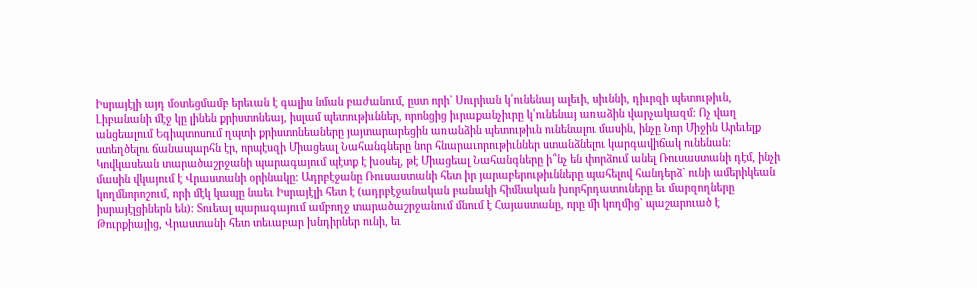Իսրայէլի այդ մօտեցմամբ երեւան է գալիս նման բաժանում, ըստ որի` Սուրիան կ՛ունենայ ալեւի, սիւննի, դիւրզի պետութիւն, Լիբանանի մէջ կը լինեն քրիստոնեայ, իսլամ պետութիւններ, որոնցից իւրաքանչիւրը կ՛ունենայ առաձին վարչակազմ: Ոչ վաղ անցեալում Եգիպտոսում ղպտի քրիստոնեաները յայտարարեցին առանձին պետութիւն ունենալու մասին, ինչը Նոր Միջին Արեւելք ստեղծելու ճանապարհն էր, որպէսզի Միացեալ Նահանգները նոր հնարաւորութիւններ ստանձնելու կարգավիճակ ունենան: Կովկասեան տարածաշրջանի պարագայում պէտք է խօսել, թէ Միացեալ Նահանգները ի՞նչ են փորձում անել Ռուսաստանի դէմ, ինչի մասին վկայում է Վրաստանի օրինակը: Ադրբէջանը Ռուսաստանի հետ իր յարաբերութիւնները պահելով հանդերձ` ունի ամերիկեան կողմնորոշում, որի մէկ կապը նաեւ Իսրայէլի հետ է (ադրբէջանական բանակի հիմնական խորհրդատուները եւ մարզողները իսրայէլցիներն են): Տուեալ պարագայում ամբողջ տարածաշրջանում մնում է Հայաստանը, որը մի կողմից` պաշարուած է Թուրքիայից, Վրաստանի հետ տեւաբար խնդիրներ ունի, եւ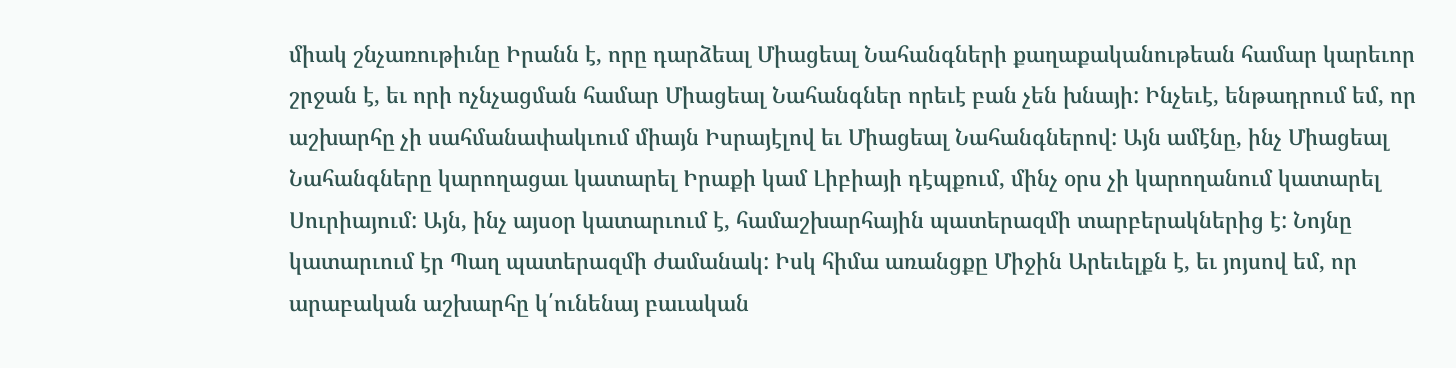միակ շնչառութիւնը Իրանն է, որը դարձեալ Միացեալ Նահանգների քաղաքականութեան համար կարեւոր շրջան է, եւ որի ոչնչացման համար Միացեալ Նահանգներ որեւէ բան չեն խնայի: Ինչեւէ, ենթադրում եմ, որ աշխարհը չի սահմանափակւում միայն Իսրայէլով եւ Միացեալ Նահանգներով: Այն ամէնը, ինչ Միացեալ Նահանգները կարողացաւ կատարել Իրաքի կամ Լիբիայի դէպքում, մինչ օրս չի կարողանում կատարել Սուրիայում: Այն, ինչ այսօր կատարւում է, համաշխարհային պատերազմի տարբերակներից է: Նոյնը կատարւում էր Պաղ պատերազմի ժամանակ: Իսկ հիմա առանցքը Միջին Արեւելքն է, եւ յոյսով եմ, որ արաբական աշխարհը կ՛ունենայ բաւական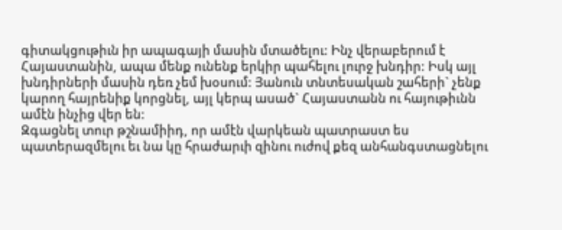գիտակցութիւն իր ապագայի մասին մտածելու: Ինչ վերաբերում է Հայաստանին, ապա մենք ունենք երկիր պահելու լուրջ խնդիր: Իսկ այլ խնդիրների մասին դեռ չեմ խօսում: Յանուն տնտեսական շահերի` չենք կարող հայրենիք կորցնել, այլ կերպ ասած` Հայաստանն ու հայութիւնն ամէն ինչից վեր են:
Զգացնել տուր թշնամիիդ, որ ամէն վարկեան պատրաստ ես պատերազմելու եւ նա կը հրաժարւի զինու ուժով քեզ անհանգստացնելու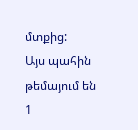մտքից:
Այս պահին թեմայում են 1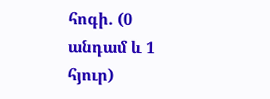հոգի. (0 անդամ և 1 հյուր)